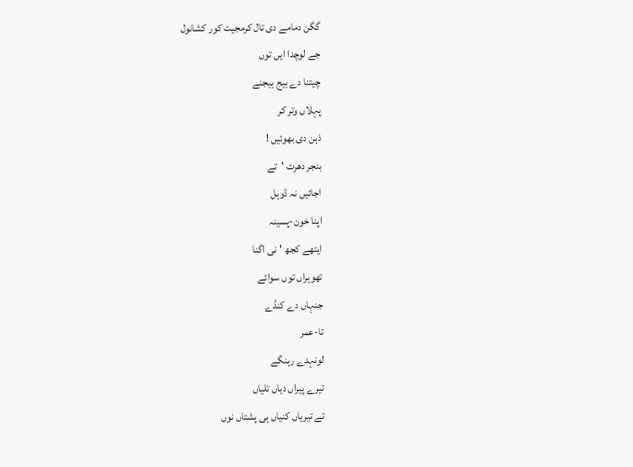گگن دمامے دی تال کرمجیت کور کشانول
جے لوچدا ایں توں
چیتنا دے بیج بیجنے
پہلاں وتر کر
ذہن دی بھوئیں !
بنجر دھرت 'تے
اجائیں نہ ڈوہل
اپنا خون-پسینہ
ایتھے کجھ 'نی اگنا
تھوہراں توں سوائے
جنہاں دے کنڈے
تا-عمر
لونہدے رہنگے
تیرے پیراں دیاں تلیاں
تے تیریاں کنیاں ہی پشتاں نوں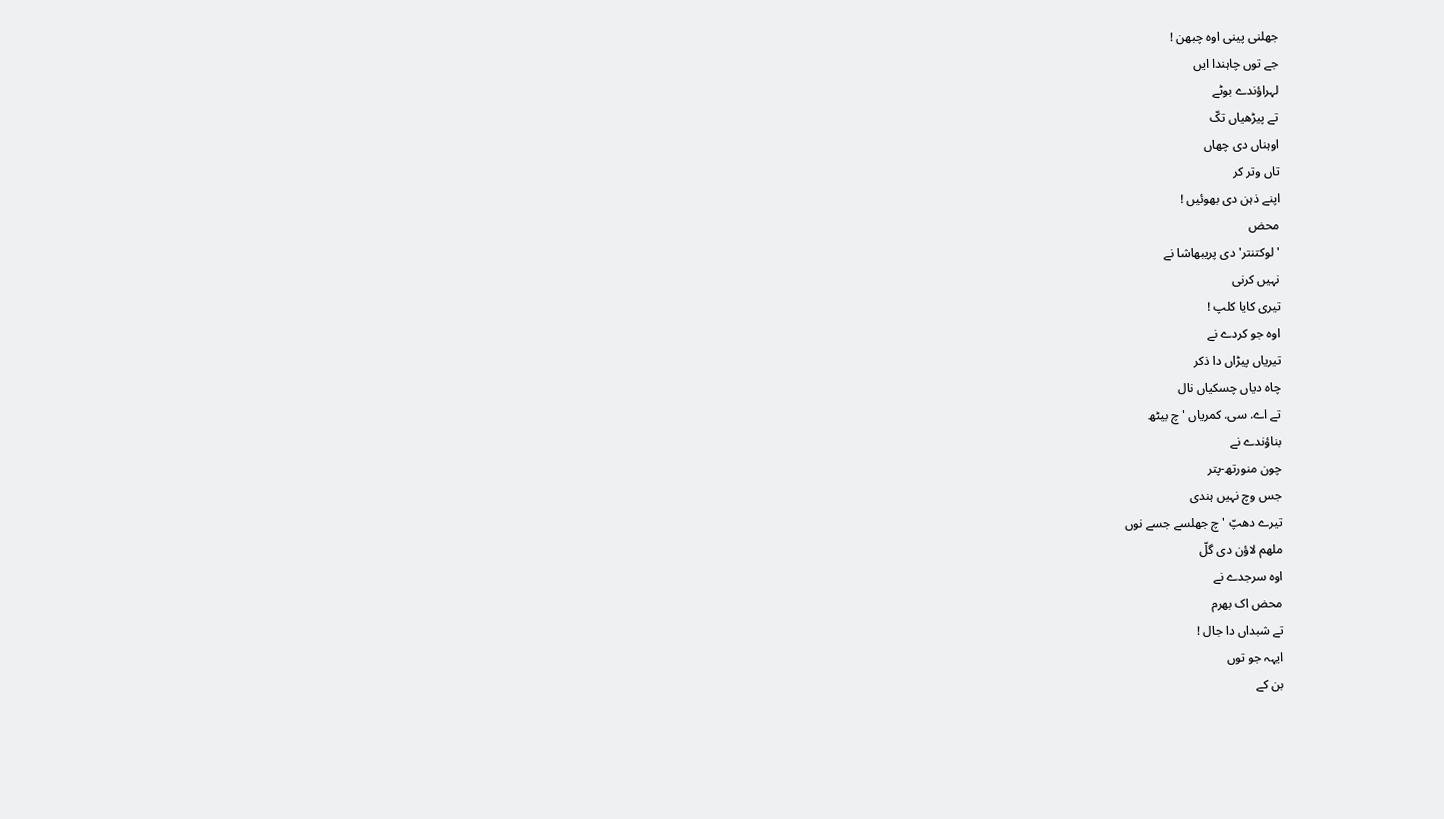جھلنی پینی اوہ چبھن !
جے توں چاہندا ایں
لہراؤندے بوٹے
تے پیڑھیاں تکّ
اوہناں دی چھاں
تاں وتر کر
اپنے ذہن دی بھوئیں !
محض
'لوکتنتر' دی پریبھاشا نے
نہیں کرنی
تیری کایا کلپ !
اوہ جو کردے نے
تیریاں پیڑاں دا ذکر
چاہ دیاں چسکیاں نال
تے اے. سی. کمریاں 'چ بیٹھ
بناؤندے نے
چون منورتھ-پتر
جس وچ نہیں ہندی
تیرے دھپّ 'چ جھلسے جسے نوں
ملھم لاؤن دی گلّ
اوہ سرجدے نے
محض اک بھرم
تے شبداں دا جال !
ایہہ جو توں
بن کے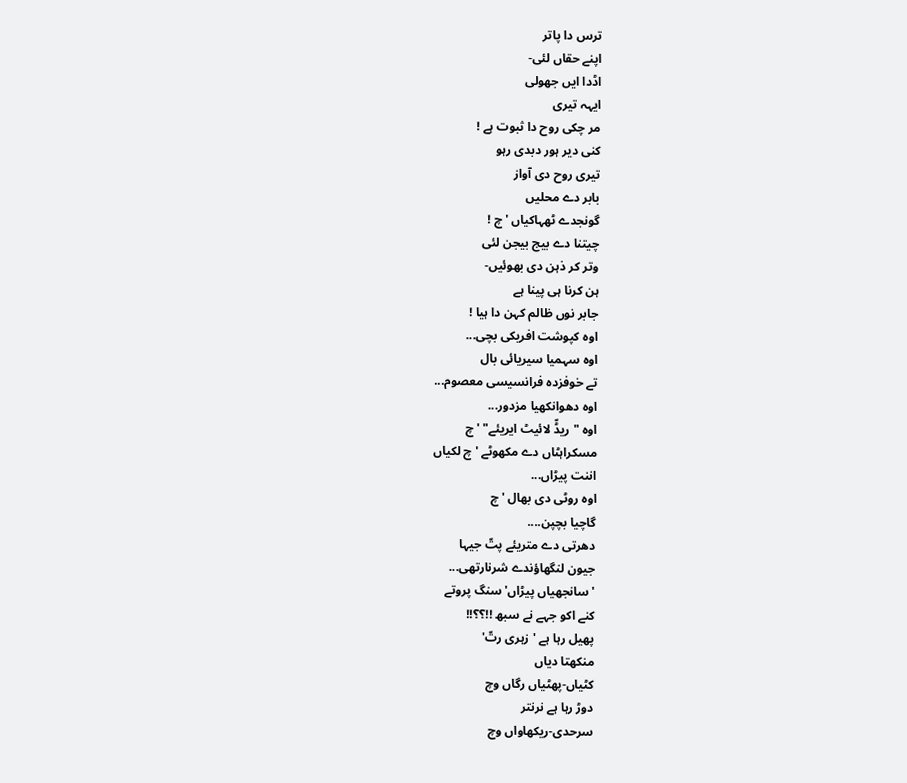ترس دا پاتر
اپنے حقاں لئی-
اڈدا ایں جھولی
ایہہ تیری
مر چکی روح دا ثبوت ہے !
کنی دیر ہور دبدی رہو
تیری روح دی آواز
بابر دے محلیں
گونجدے ٹھہاکیاں 'چ !
چیتنا دے بیج بیجن لئی
وتر کر ذہن دی بھوئیں-
ہن کرنا ہی پینا ہے
جابر نوں ظالم کہن دا ہیا !
اوہ کپوشت افریکی بچی...
اوہ سہمیا سیریائی بال
تے خوفزدہ فرانسیسی معصوم...
اوہ دھوانکھیا مزدور...
اوہ "ریڈّ لائیٹ ایریئے" 'چ
مسکراہٹاں دے مکھوٹے 'چ لکیاں
اننت پیڑاں...
اوہ روٹی دی بھال 'چ
گاچیا بچپن....
دھرتی دے متریئے پتّ جیہا
جیون لنگھاؤندے شرنارتھی...
'سانجھیاں پیڑاں' سنگ پروتے
کنے اکو جہے نے سبھ !!؟؟!!
پھیل رہا ہے 'زہری رتّ'
منکھتا دیاں
کٹیاں-پھٹیاں رگاں وچ
دوڑ رہا ہے نرنتر
سرحدی-ریکھاواں وچ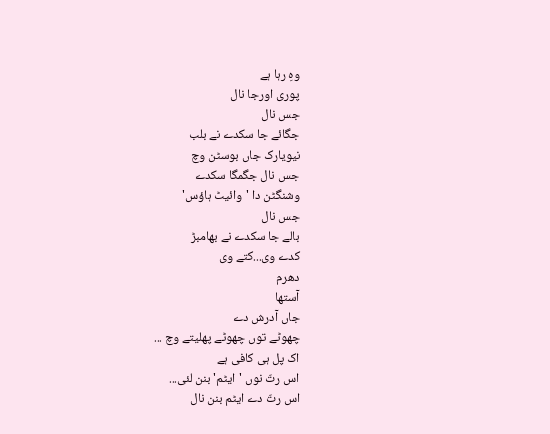وہِ رہا ہے
پوری اورجا نال
جس نال
جگائے جا سکدے نے بلب
نیویارک جاں بوسٹن وچ
جس نال جگمگا سکدے
وشنگٹن دا 'وائیٹ ہاؤس'
جس نال
بالے جا سکدے نے بھامبڑ
کدے وی...کتے وی
دھرم
آستھا
جاں آدرش دے
چھوٹے توں چھوٹے پھلیتے وچ ...
اک پل ہی کافی ہے
اس رتّ نوں 'ایٹم' بنن لئی...
اس رتّ دے ایٹم بنن نال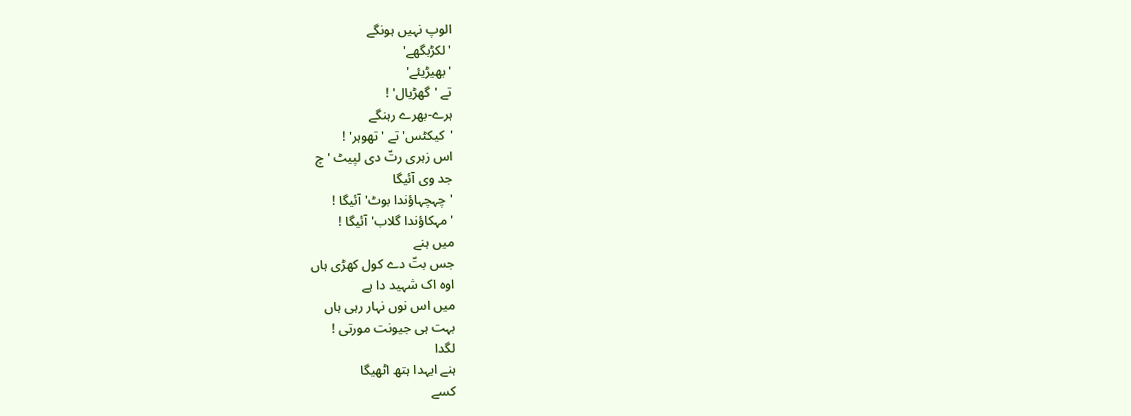الوپ نہیں ہونگے
'لکڑبگھے'
'بھیڑیئے'
تے 'گھڑیال' !
ہرے-بھرے رہنگے
'کیکٹس' تے 'تھوہر' !
اس زہری رتّ دی لپیٹ 'چ
جد وی آئیگا
'چہچہاؤندا بوٹ' آئیگا !
'مہکاؤندا گلاب' آئیگا !
میں ہنے
جس بتّ دے کول کھڑی ہاں
اوہ اک شہید دا ہے
میں اس نوں نہار رہی ہاں
بہت ہی جیونت مورتی !
لگدا
ہنے ایہدا ہتھ اٹھیگا
کسے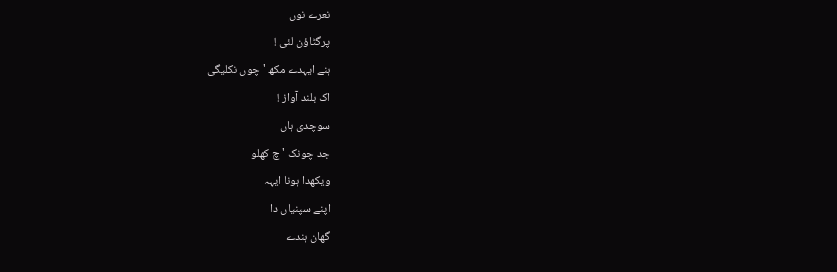نعرے نوں
پرگٹاؤن لئی !
ہنے ایہدے مکھ 'چوں نکلیگی
اک بلند آواز !
سوچدی ہاں
جد چونک 'چ کھلو
ویکھدا ہونا ایہہ
اپنے سپنیاں دا
گھان ہندے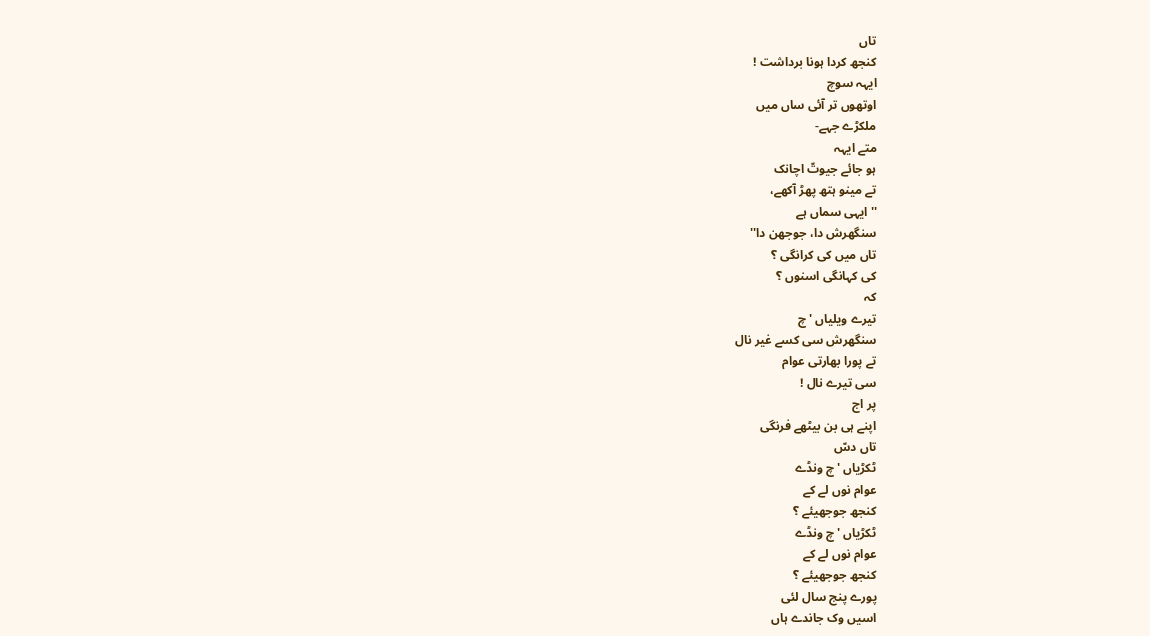تاں
کنجھ کردا ہونا برداشت !
ایہہ سوچ
اوتھوں تر آئی ساں میں
ملکڑے جہے-
متے ایہہ
ہو جائے جیوتّ اچانک
تے مینو ہتھ پھڑ آکھے،
''ایہی سماں ہے
سنگھرش دا، جوجھن دا''
تاں میں کی کرانگی ؟
کی کہانگی اسنوں ؟
کہ
تیرے ویلیاں 'چ
سنگھرش سی کسے غیر نال
تے پورا بھارتی عوام
سی تیرے نال !
پر اج
اپنے ہی بن بیٹھے فرنگی
تاں دسّ
ٹکڑیاں 'چ ونڈے
عوام نوں لے کے
کنجھ جوجھیئے ؟
ٹکڑیاں 'چ ونڈے
عوام نوں لے کے
کنجھ جوجھیئے ؟
پورے پنج سال لئی
اسیں وک جاندے ہاں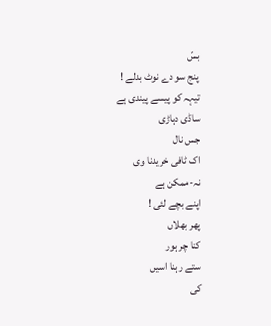بسّ
پنج سو دے نوٹ بدلے !
تیہہ کو پیسے پیندی ہے
ساڈی دہاڑی
جس نال
اک ٹافی خریدنا وی
نہ-ممکن ہے
اپنے بچے لئی !
پھر بھلاں
کنا چر ہور
ستے رہنا اسیں
کی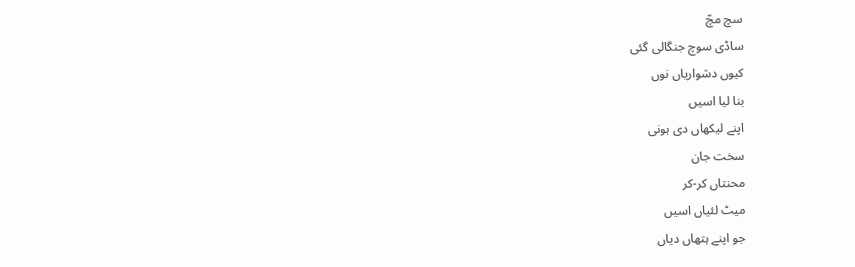سچ مچّ
ساڈی سوچ جنگالی گئی
کیوں دشواریاں نوں
بنا لیا اسیں
اپنے لیکھاں دی ہونی
سخت جان
محنتاں کر-کر
میٹ لئیاں اسیں
جو اپنے ہتھاں دیاں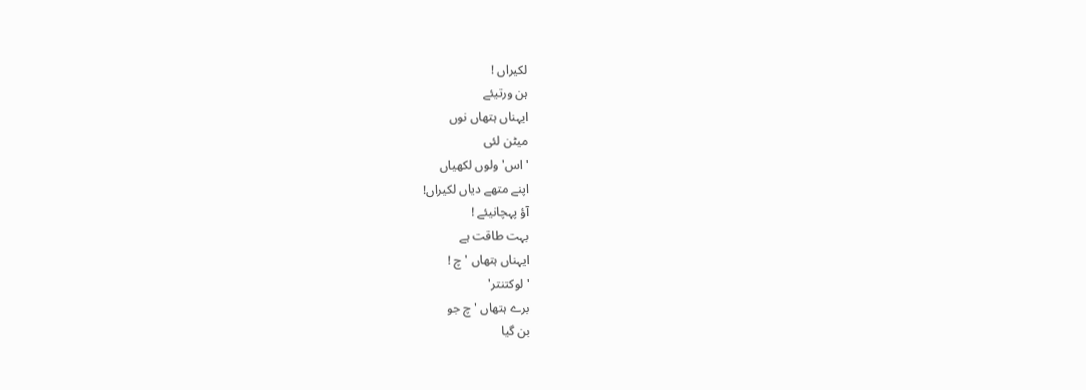لکیراں !
ہن ورتیئے
ایہناں ہتھاں نوں
میٹن لئی
'اس' ولوں لکھیاں
اپنے متھے دیاں لکیراں!
آؤ پہچانیئے !
بہت طاقت ہے
ایہناں ہتھاں 'چ !
'لوکتنتر'
برے ہتھاں 'چ جو
بن گیا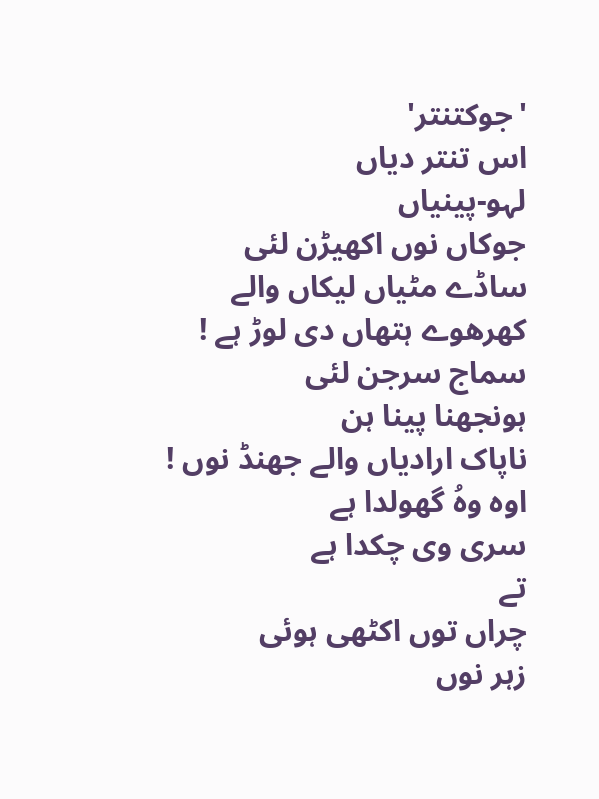'جوکتنتر'
اس تنتر دیاں
لہو-پینیاں
جوکاں نوں اکھیڑن لئی
ساڈے مٹیاں لیکاں والے
کھرھوے ہتھاں دی لوڑ ہے !
سماج سرجن لئی
ہونجھنا پینا ہن
ناپاک ارادیاں والے جھنڈ نوں !
اوہ وہُ گھولدا ہے
سری وی چکدا ہے
تے
چراں توں اکٹھی ہوئی
زہر نوں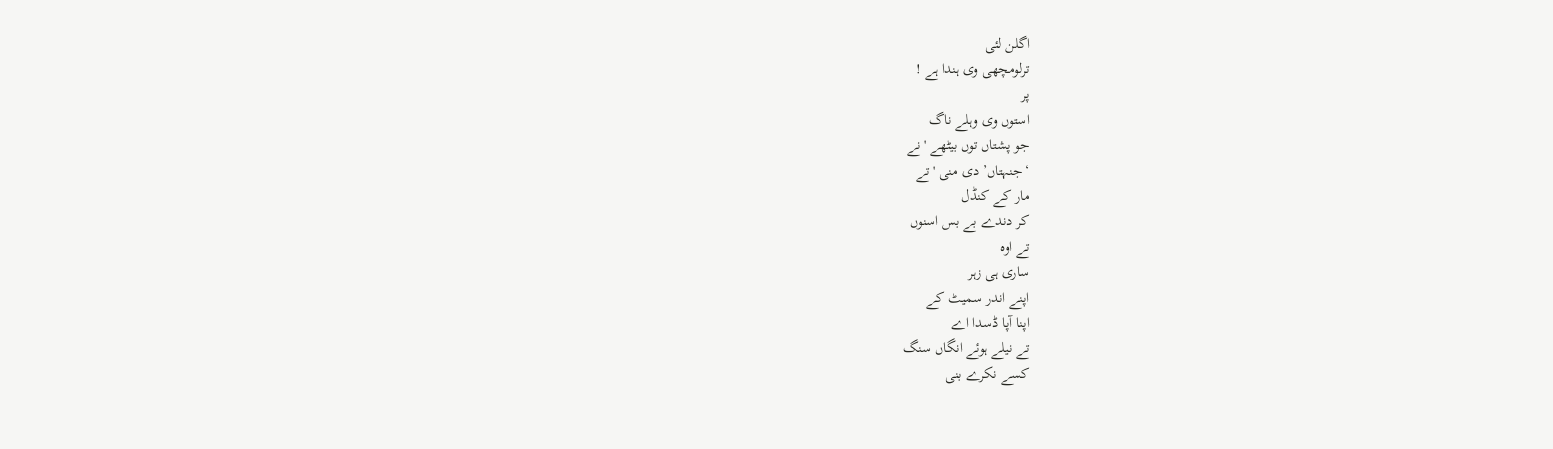اگلن لئی
ترلومچھی وی ہندا ہے !
پر
استوں وی وہلے ناگ
جو پشتاں توں بیٹھے 'نے
‘جنہتاں’ دی منی 'تے
مار کے کنڈل
کر دندے بے بس اسنوں
تے اوہ
ساری ہی زہر
اپنے اندر سمیٹ کے
اپنا آپا ڈسدا اے
تے نیلے ہوئے انگاں سنگ
کسے نکرے بنی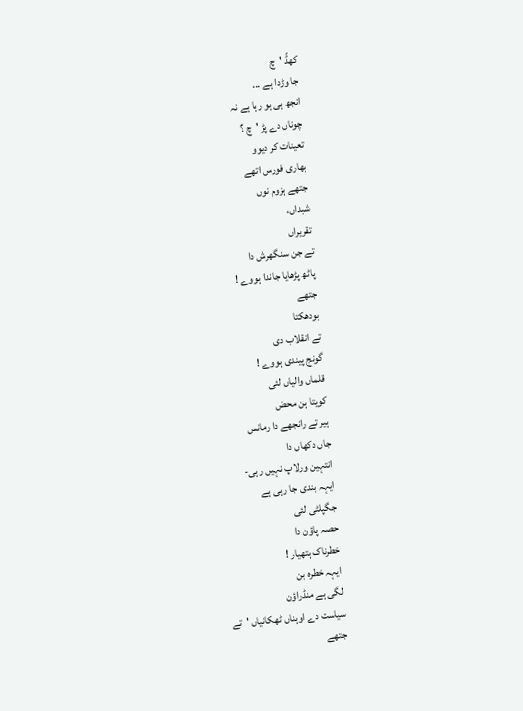کھڈّ 'چ
جا وڑدا ہے ...
انجھ ہی ہو رہا ہے نہ
چوناں دے پڑ 'چ ؟
تعینات کر دیوو
بھاری فورس اتھے
جتھے ہزوم نوں
شبداں،
تقریراں
تے جن سنگھرش دا
پاٹھ پڑھایا جاندا ہووے !
جتھے
بودھکتا
تے انقلاب دی
گونج پیندی ہووے !
قلماں والیاں لئی
کویتا ہن محض
ہیر تے رانجھے دا رمانس
جاں دکھاں دا
انتہین ورلاپ نہیں رہی-
ایہہ بندی جا رہی ہے
جگپلٹی لئی
حصہ پاؤن دا
خطرناک ہتھیار !
ایہہ خطرہ بن
لگی ہے منڈراؤن
سیاست دے اوہناں ٹھکانیاں 'تے
جتھے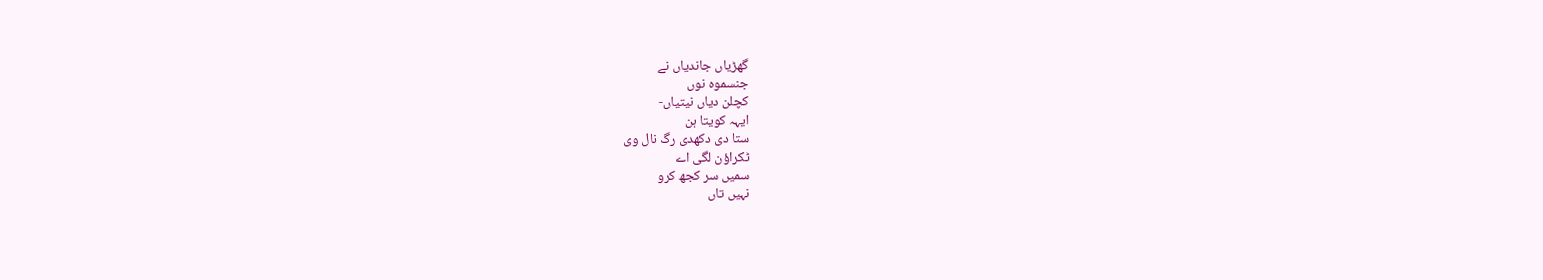گھڑیاں جاندیاں نے
جنسموہ نوں
کچلن دیاں نیتیاں-
ایہہ کویتا ہن
ستا دی دکھدی رگ نال وی
ٹکراؤن لگی اے
سمیں سر کجھ کرو
نہیں تاں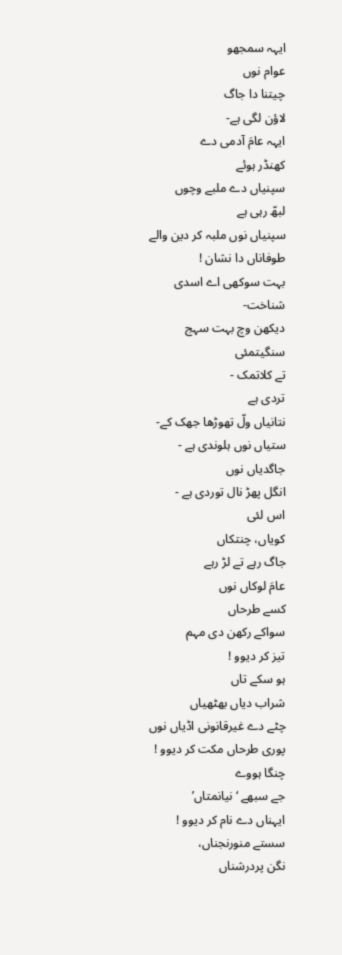ایہہ سمجھو
عوام نوں
چیتنا دا جاگ
لاؤن لگی ہے-
ایہہ عامَ آدمی دے
کھنڈر ہوئے
سپنیاں دے ملبے وچوں
لبھّ رہی ہے
سپنیاں نوں ملبہ کر دین والے
طوفاناں دا نشان !
بہت سوکھی اے اسدی شناخت-
دیکھن وچ بہت سہج
سنگیتمئی
تے کلاتمک -
تردی ہے
نتانیاں ولّ تھوڑھا جھک کے-
ستیاں نوں ہلوندی ہے -
جاگدیاں نوں
انگل پھڑ نال توردی ہے -
اس لئی
کویاں، چنتکاں
جاگ رہے تے لڑ رہے
عامَ لوکاں نوں
کسے طرحاں
سواکے رکھن دی مہم
تیز کر دیوو !
ہو سکے تاں
شراب دیاں بھٹھیاں
چٹے دے غیرقانونی اڈیاں نوں
پوری طرحاں مکت کر دیوو !
چنگا ہووے
جے سبھے ‘نیانمتاں’
ایہناں دے نام کر دیوو !
سستے منورنجناں،
نگن پردرشناں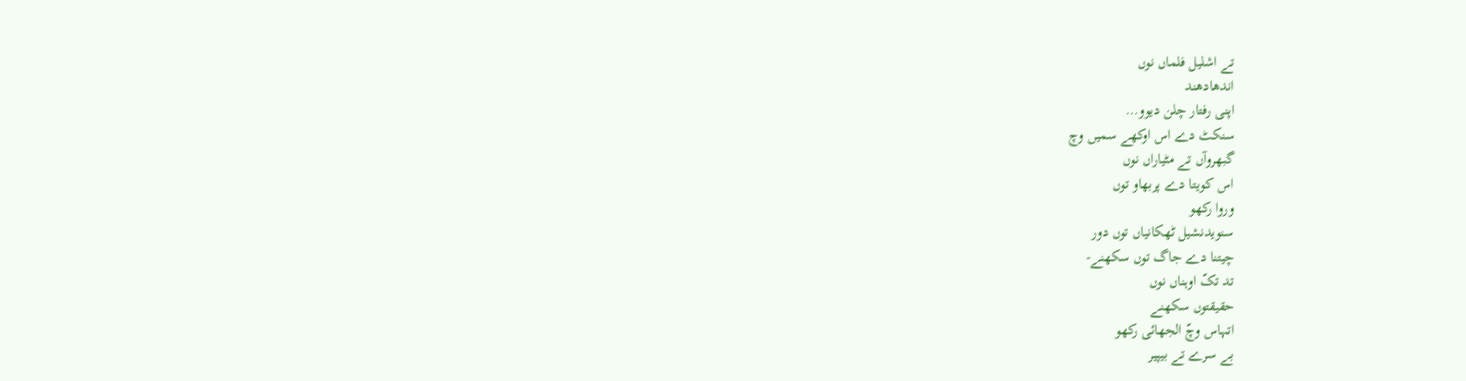تے اشلیل فلماں نوں
اندھادھند
اپنی رفتار چلن دیوو…
سنکٹ دے اس اوکھے سمیں وچ
گبھروآں تے مٹیاراں نوں
اس کویتا دے پربھاو توں
وروا رکھو
سنویدنشیل ٹھکانیاں توں دور
چیتنا دے جاگ توں سکھنے-
تد تکّ اوہناں نوں
حقیقتوں سکھنے
اتہاس وچّ الجھائی رکھو
بے سرے تے بیپیر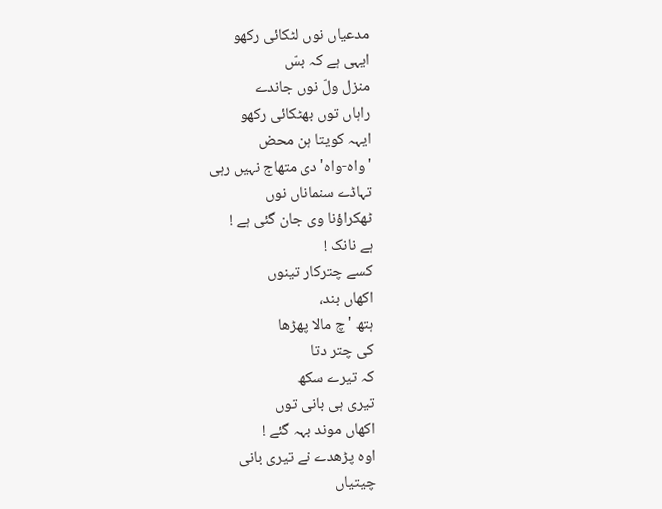مدعیاں نوں لٹکائی رکھو
ایہی ہے کہ بسّ
منزل ولّ نوں جاندے
راہاں توں بھٹکائی رکھو
ایہہ کویتا ہن محض
'واہ-واہ' دی متھاج نہیں رہی
تہاڈے سنماناں نوں
ٹھکراؤنا وی جان گئی ہے !
ہے نانک !
کسے چترکار تینوں
اکھاں بند،
ہتھ 'چ مالا پھڑھا
کی چتر دتا
کہ تیرے سکھ
تیری ہی بانی توں
اکھاں موند بہہ گئے !
اوہ پڑھدے نے تیری بانی
چیتیاں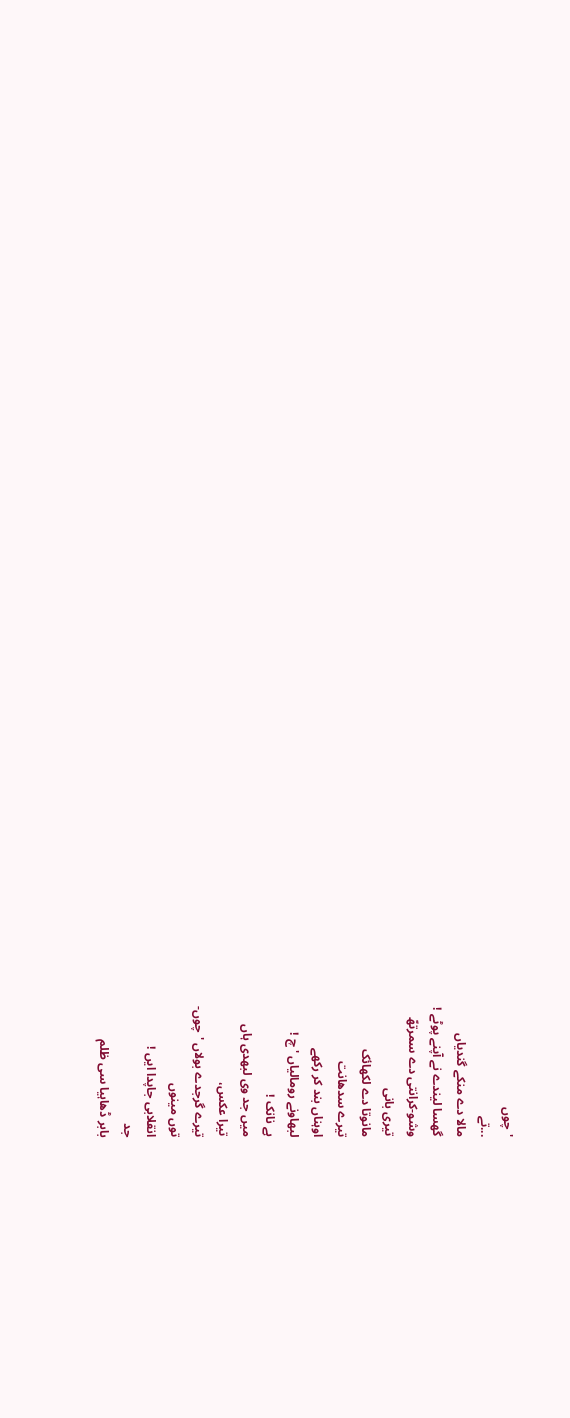'چوں
...تے
مالا دے منکے گندیاں
گھسا لیندے نے آپنے پوٹے !
وشو-کرانتی دے سمرتھّ
تیری بانی
مانوتا دے لکھائک
تیرے سدھانت
اوہناں بند کر رکھے
لبھاونے رومالیاں 'چ !
ہے نانک !
میں جد وی لبھدی ہاں
تیرا عکس،
تیرے گرجدے بولاں 'چوں-
توں مینوں
انقلابی جاپدا ایں !
جد
بابر ڈھاہیا سی ظلم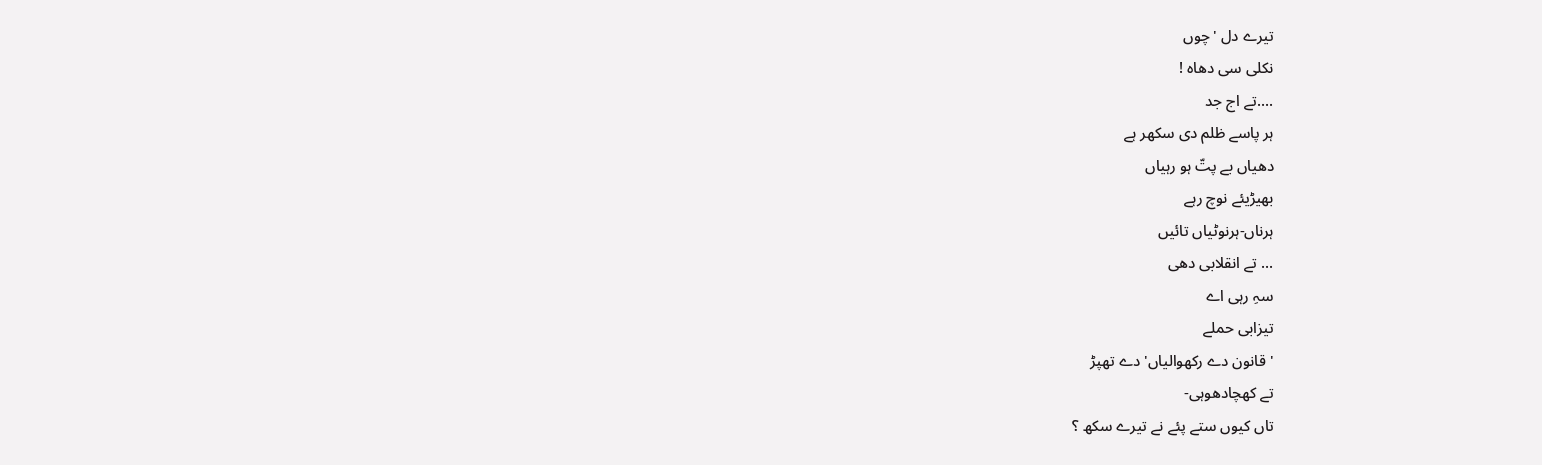تیرے دل 'چوں
نکلی سی دھاہ !
....تے اج جد
ہر پاسے ظلم دی سکھر ہے
دھیاں بے پتّ ہو رہیاں
بھیڑیئے نوچ رہے
ہرناں-ہرنوٹیاں تائیں
... تے انقلابی دھی
سہِ رہی اے
تیزابی حملے
'قانون دے رکھوالیاں' دے تھپڑ
تے کھچادھوہی-
تاں کیوں ستے پئے نے تیرے سکھ ؟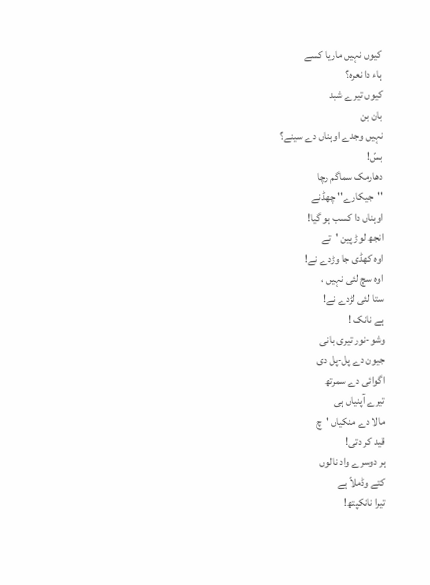کیوں نہیں ماریا کسے
ہاء دا نعرہ؟
کیوں تیرے شبد
بان بن
نہیں وجدے اوہناں دے سینے؟
بسّ!
دھارمک سماگم رچا
''جیکارے'' چھڈنے
اوہناں دا کسب ہو گیا!
انجھ لوڑ پین 'تے
اوہ کھڈی جا وڑدے نے!
اوہ سچ لئی نہیں ،
ستا لئی لڑدے نے!
ہے نانک !
وشو-نور تیری بانی
جیون دے پل-پل دی
اگوائی دے سمرتھ
تیرے آپنیاں ہی
مالا دے منکیاں 'چ
قید کر دتی!
ہر دوسرے واد نالوں
کتے وڈملاّ ہے
تیرا نانکپتھ!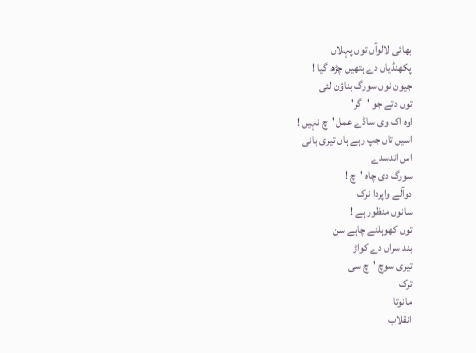بھائی لالوآں توں پہلاں
پکھنڈیاں دے ہتھیں چڑھ گیا !
جیون نوں سورگ بناؤن لئی
توں دتے جو 'گر'
اوہ اک وی ساڈے عمل 'چ نہیں !
اسیں تاں جپ رہے ہاں تیری بانی
اس اندسدے
سورگ دی چاہ 'چ !
دوآلے واپردا نرک
سانوں منظور ہے !
توں کھوہلنے چاہے سن
بند سراں دے کواڑ
تیری سوچ 'چ سی
ترک
مانوتا
انقلاب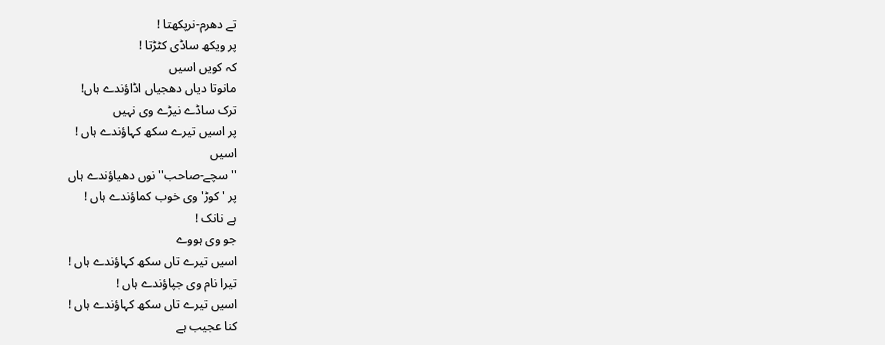تے دھرم-نرپکھتا !
پر ویکھ ساڈی کٹڑتا !
کہ کویں اسیں
مانوتا دیاں دھجیاں اڈاؤندے ہاں!
ترک ساڈے نیڑے وی نہیں
پر اسیں تیرے سکھ کہاؤندے ہاں !
اسیں
''سچے-صاحب'' نوں دھیاؤندے ہاں
پر 'کوڑ' وی خوب کماؤندے ہاں !
ہے نانک !
جو وی ہووے
اسیں تیرے تاں سکھ کہاؤندے ہاں !
تیرا نام وی جپاؤندے ہاں !
اسیں تیرے تاں سکھ کہاؤندے ہاں !
کنا عجیب ہے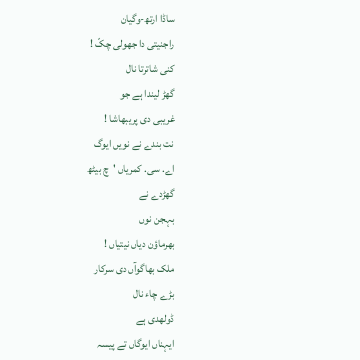ساڈا ارتھ-وگیان
راجنیتی دا جھولی چکّ !
کنی شاترتا نال
گھڑ لیندا ہے جو
غریبی دی پریبھاشا !
نت بندے نے نویں ایوگ
اے. سی. کمریاں 'چ بیٹھ
گھڑدے نے
بہجن نوں
بھرماؤن دیاں نیتیاں !
ملک بھاگوآں دی سرکار
بڑے چاء نال
ڈولھدی ہے
ایہناں ایوگاں تے پیسہ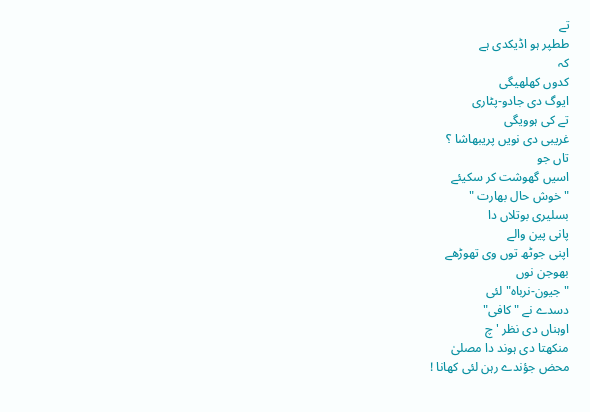تے
ططپر ہو اڈیکدی ہے
کہ
کدوں کھلھیگی
ایوگ دی جادو-پٹاری
تے کی ہوویگی
غریبی دی نویں پریبھاشا ؟
تاں جو
اسیں گھوشت کر سکیئے
"خوش حال بھارت "
بسلیری بوتلاں دا
پانی پین والے
اپنی جوٹھ توں وی تھوڑھے
بھوجن نوں
"جیون-نرباہ" لئی
دسدے نے "کافی"
اوہناں دی نظر 'چ
منکھتا دی ہوند دا مصلیٰ
محض جؤندے رہن لئی کھانا !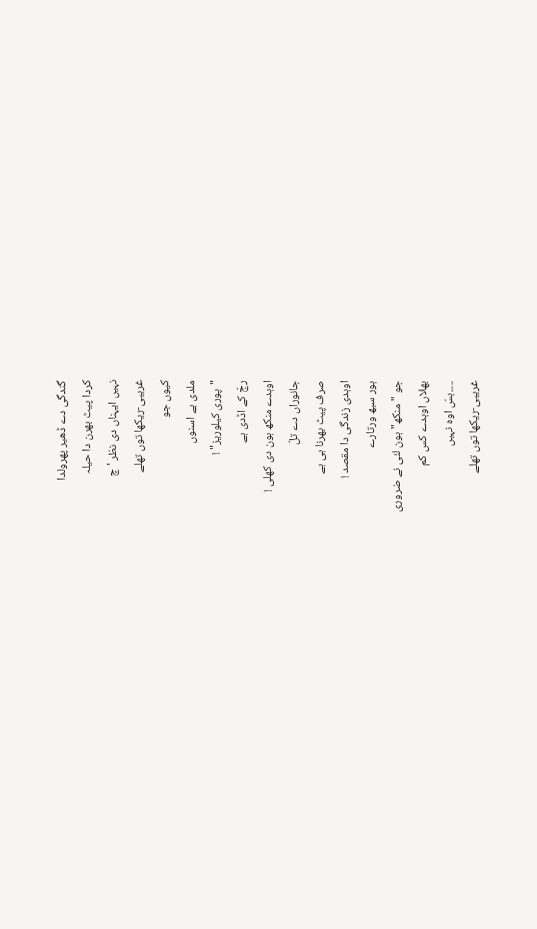گندگی دے ڈھیر پھرولدا
کردا پیٹ بھرن دا حیلہ
نہیں ایہناں دی نظر 'چ
غریبی-ریکھا توں تھلے
کیوں جو
ملدی ہے اسنوں
"پوری کیلوریز" !
رجّ کے اڈدی ہے
اوہدے منکھ ہون دی کھلی !
جانوراں دے تلّ
صرف پیٹ بھرنا ہی ہے
اوہدی زندگی دا مقصد !
ہور سبھ ورتارے
جو "منکھ" ہون لئی نے ضروری
بھلاں اوہدے کس کم
.....بسّ اوہ نہیں
غریبی-ریکھا توں تھلے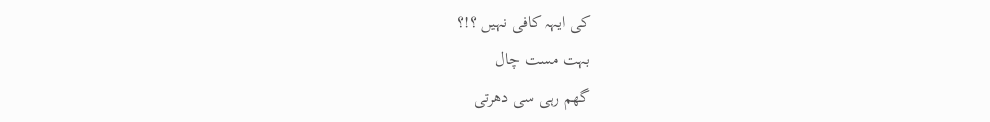کی ایہہ کافی نہیں ؟!؟
بہت مست چال
گھم رہی سی دھرتی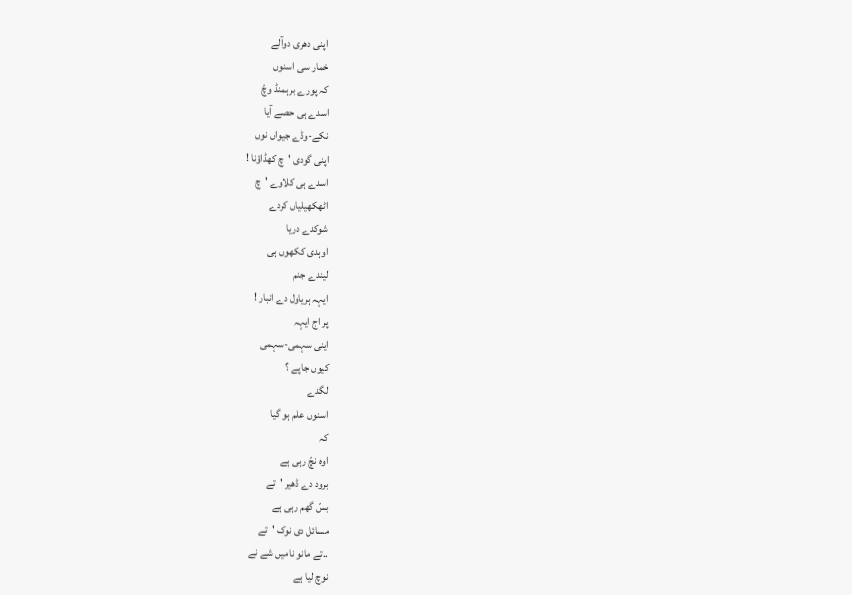اپنی دھری دوآلے
خمار سی اسنوں
کہ پورے برہمنڈ وچّ
اسدے ہی حصے آیا
نکے-وڈے جیواں نوں
اپنی گودی 'چ کھڈاؤنا !
اسدے ہی کلاوے 'چ
اٹھکھیلیاں کردے
شوکدے دریا
اوہدی ککھوں ہی
لیندے جنم
ایہہ ہریاول دے انبار !
پر اج ایہہ
اینی سہمی-سہمی
کیوں جاپے ؟
لگدے
اسنوں علم ہو گیا
کہ
اوہ نچّ رہی ہے
برود دے ڈھیر 'تے
بسّ گھم رہی ہے
مسائل دی نوک 'تے
..تے مانو نامیں شے نے
نوچ لیا ہے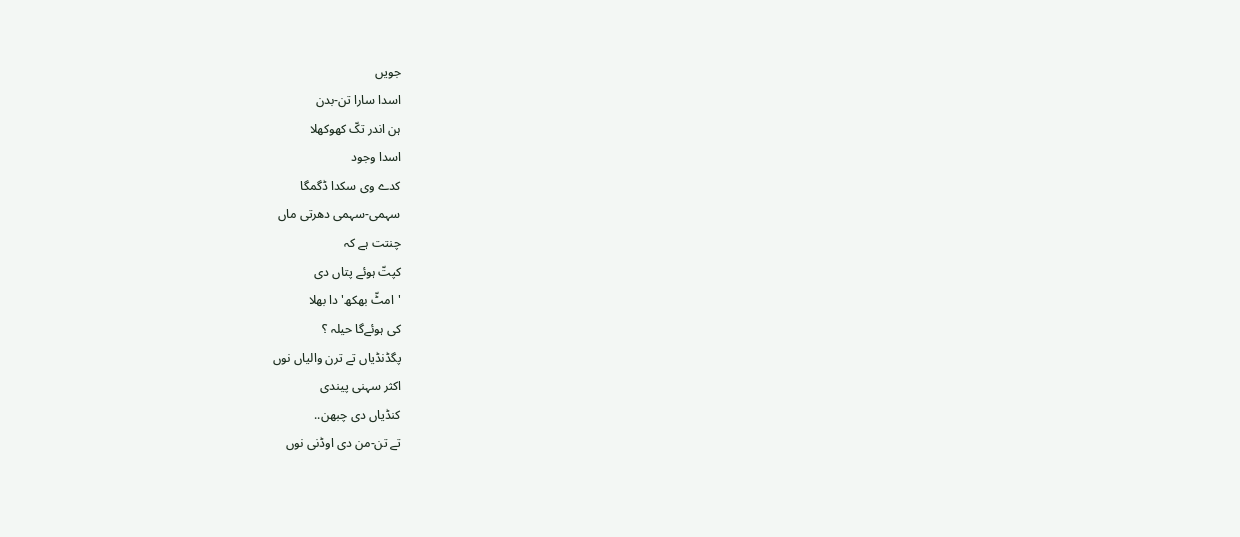جویں
اسدا سارا تن-بدن
ہن اندر تکّ کھوکھلا
اسدا وجود
کدے وی سکدا ڈگمگا
سہمی-سہمی دھرتی ماں
چنتت ہے کہ
کپتّ ہوئے پتاں دی
'امٹّ بھکھ' دا بھلا
کی ہوئےگا حیلہ ؟
پگڈنڈیاں تے ترن والیاں نوں
اکثر سہنی پیندی
کنڈیاں دی چبھن..
تے تن-من دی اوڈنی نوں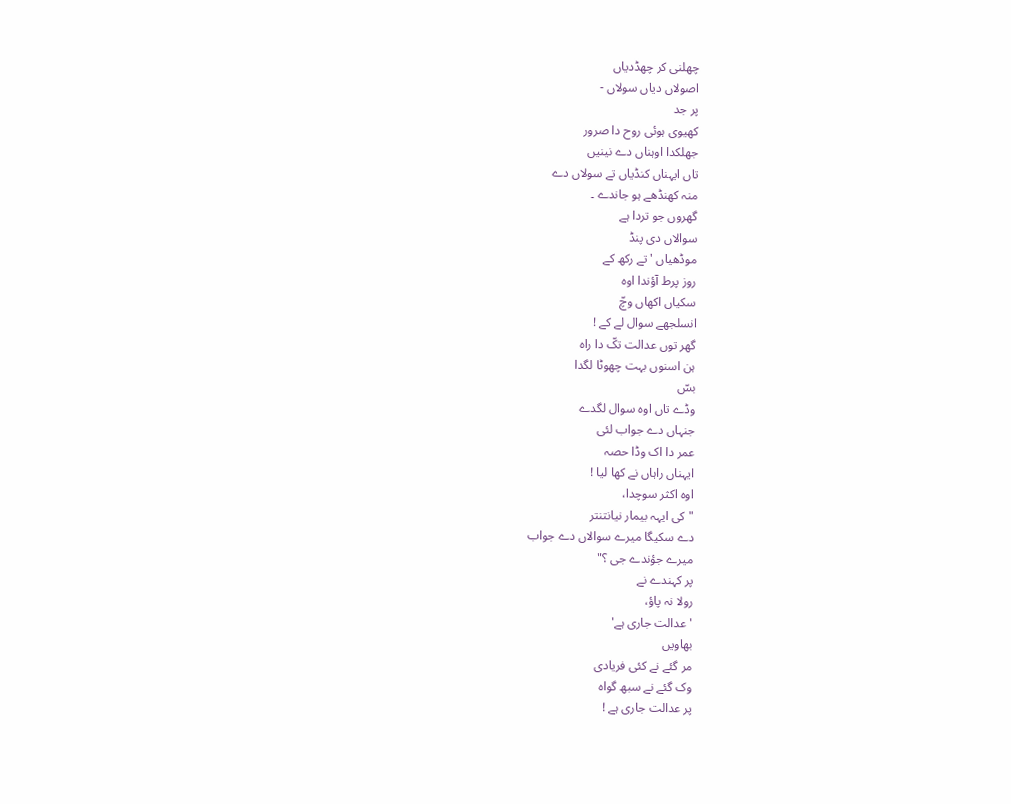چھلنی کر چھڈدیاں
اصولاں دیاں سولاں -
پر جد
کھیوی ہوئی روح دا صرور
جھلکدا اوہناں دے نینیں
تاں ایہناں کنڈیاں تے سولاں دے
منہ کھنڈھے ہو جاندے ۔
گھروں جو تردا ہے
سوالاں دی پنڈ
موڈھیاں 'تے رکھ کے
روز پرط آؤندا اوہ
سکیاں اکھاں وچّ
انسلجھے سوال لے کے !
گھر توں عدالت تکّ دا راہ
ہن اسنوں بہت چھوٹا لگدا
بسّ
وڈے تاں اوہ سوال لگدے
جنہاں دے جواب لئی
عمر دا اک وڈا حصہ
ایہناں راہاں نے کھا لیا !
اوہ اکثر سوچدا،
"کی ایہہ بیمار نیانتنتر
دے سکیگا میرے سوالاں دے جواب
میرے جؤندے جی ؟"
پر کہندے نے
رولا نہ پاؤ،
'عدالت جاری ہے'
بھاویں
مر گئے نے کئی فریادی
وک گئے نے سبھ گواہ
پر عدالت جاری ہے !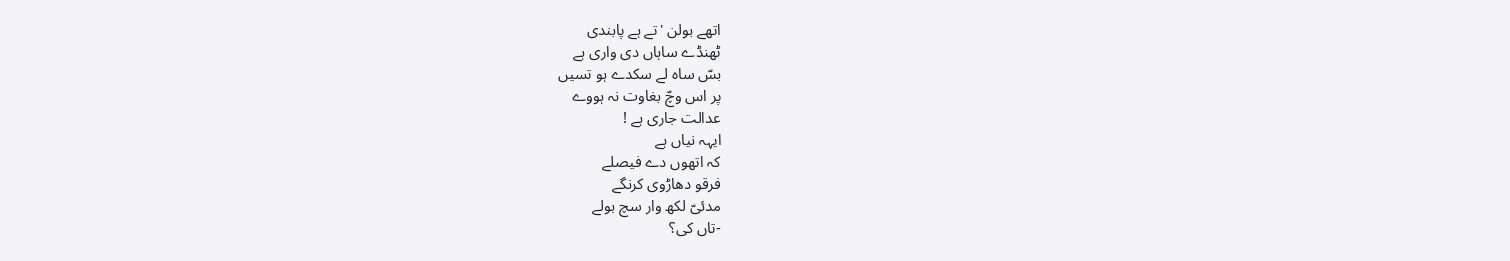اتھے بولن 'تے ہے پابندی
ٹھنڈے ساہاں دی واری ہے
بسّ ساہ لے سکدے ہو تسیں
پر اس وچّ بغاوت نہ ہووے
عدالت جاری ہے !
ایہہ نیاں ہے
کہ اتھوں دے فیصلے
فرقو دھاڑوی کرنگے
مدئیّ لکھ وار سچ بولے
-تاں کی؟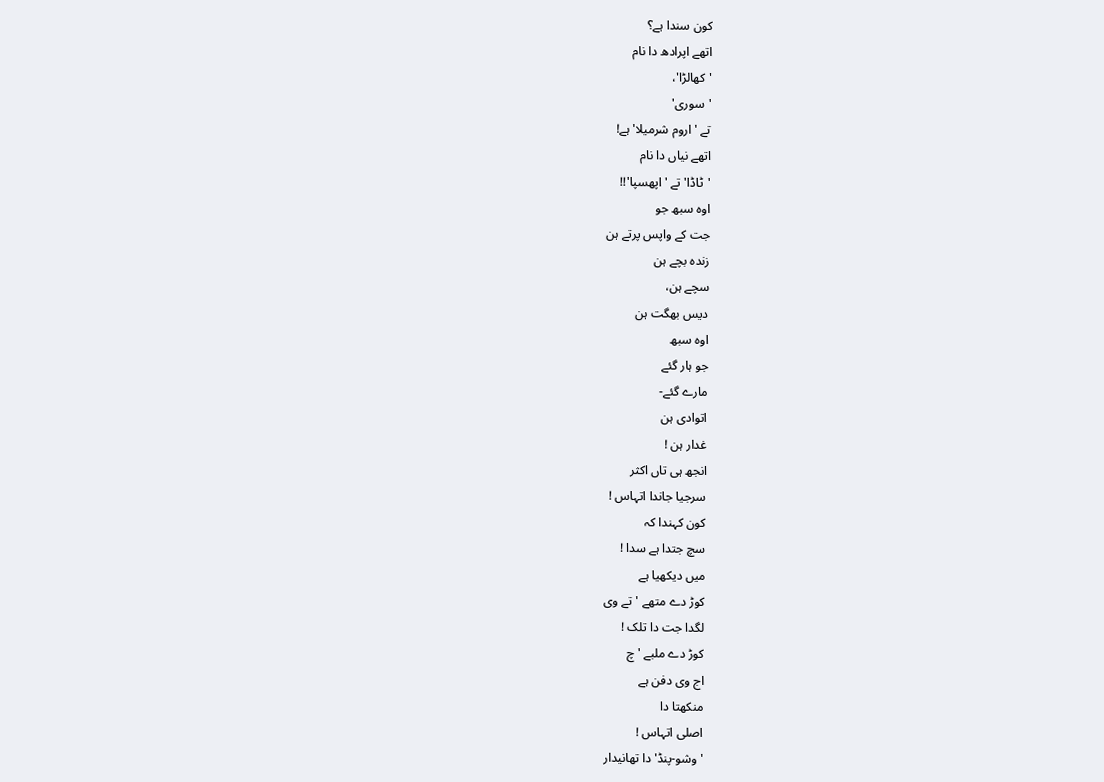کون سندا ہے؟
اتھے اپرادھ دا نام
'کھالڑا'،
'سوری'
تے 'اروم شرمیلا' ہے!
اتھے نیاں دا نام
'ٹاڈا' تے 'اپھسپا'!!
اوہ سبھ جو
جت کے واپس پرتے ہن
زندہ بچے ہن
سچے ہن،
دیس بھگت ہن
اوہ سبھ
جو ہار گئے
مارے گئے-
اتوادی ہن
غدار ہن !
انجھ ہی تاں اکثر
سرجیا جاندا اتہاس !
کون کہندا کہ
سچ جتدا ہے سدا !
میں دیکھیا ہے
کوڑ دے متھے 'تے وی
لگدا جت دا تلک !
کوڑ دے ملبے 'چ
اج وی دفن ہے
منکھتا دا
اصلی اتہاس !
'وشو-پنڈ' دا تھانیدار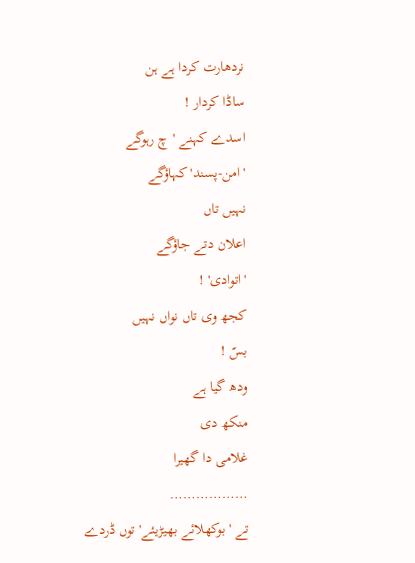نردھارت کردا ہے ہن
ساڈا کردار !
اسدے کہنے 'چ رہوگے
'امن-پسند' کہاؤگے
نہیں تاں
اعلان دتے جاؤگے
'اتوادی' !
کجھ وی تاں نواں نہیں
بسّ !
ودھ گیا ہے
منکھ دی
غلامی دا گھیرا
………………
تے 'بوکھلائے بھیڑیئے' توں ڈردے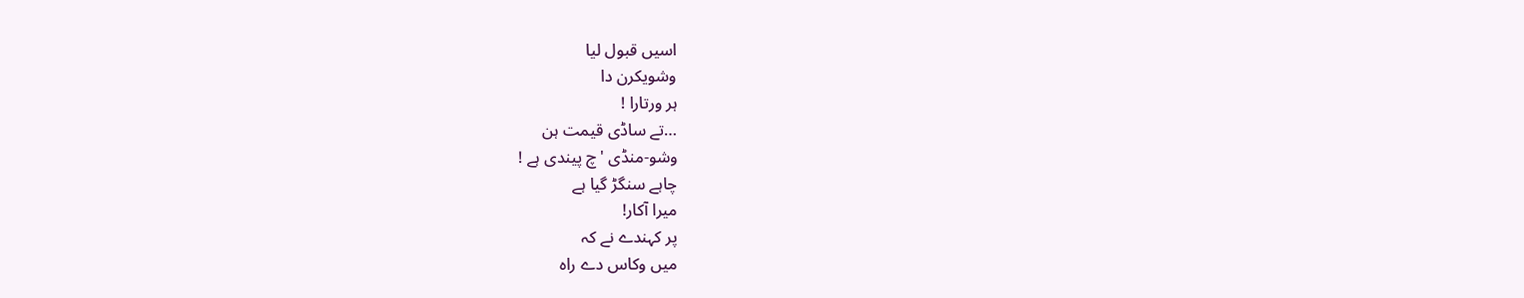اسیں قبول لیا
وشویکرن دا
ہر ورتارا !
…تے ساڈی قیمت ہن
وشو-منڈی 'چ پیندی ہے !
چاہے سنگڑ گیا ہے
میرا آکار!
پر کہندے نے کہ
میں وکاس دے راہ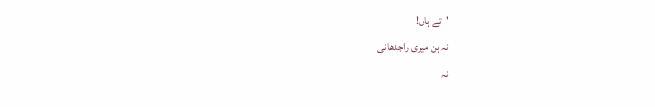'تے ہاں!
نہ ہن میری راجدھانی
نہ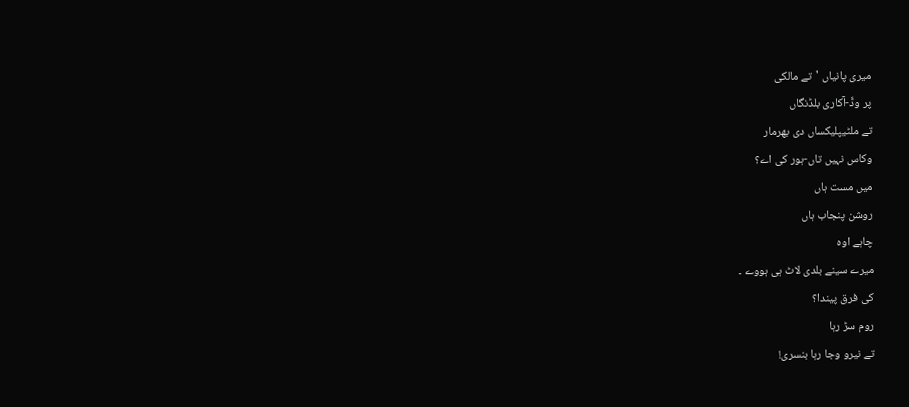میری پانیاں 'تے مالکی
پر وڈّ-آکاری بلڈنگاں
تے ملٹیپلیکساں دی بھرمار
وکاس نہیں تاں-ہور کی اے؟
میں مست ہاں
روشن پنجاب ہاں
چاہے اوہ
میرے سینے بلدی لاٹ ہی ہووے ۔
کی فرق پیندا؟
روم سڑ رہا
تے نیرو وجا رہا بنسری!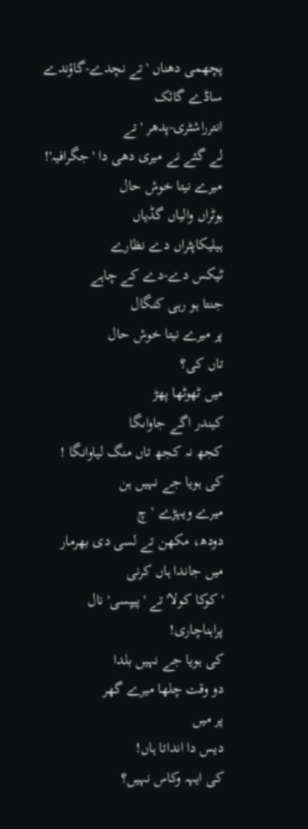پچھمی دھناں 'تے نچدے-گاؤندے
ساڈے گائک
انترراشٹری-پدھر 'تے
لے گئے نے میری دھی دا 'جگرافیہ'!
میرے نیتا خوش حال
ہوٹراں والیاں گڈیاں
ہیلیکاپٹراں دے نظارے
ٹیکس دے-دے کے چاہے
جنتا ہو رہی کنگال
پر میرے نیتا خوش حال
تاں کی؟
میں ٹھوٹھا پھڑ
کیندر اگے جاواںگا
کجھ نہ کجھ تاں منگ لیاوانگا !
کی ہویا جے نہیں ہن
میرے ویہڑے 'چ
دودھ، مکھن تے لسی دی بھرمار
میں جاندا ہاں کرنی
'کوکا کولا' تے 'پیپسی' نال
پراہناچاری!
کی ہویا جے نہیں بلدا
دو وقت چلھا میرے گھر
پر میں
دیس دا انداتا ہاں!
کی ایہہ وکاس نہیں؟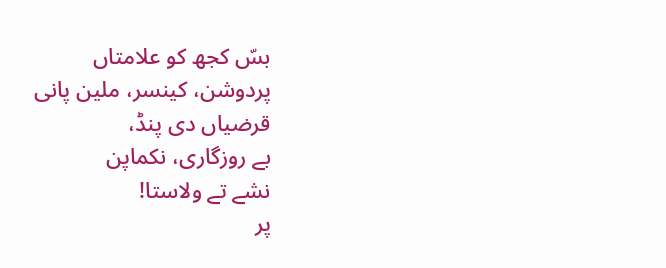بسّ کجھ کو علامتاں
پردوشن، کینسر، ملین پانی
قرضیاں دی پنڈ،
بے روزگاری، نکماپن
نشے تے ولاستا!
پر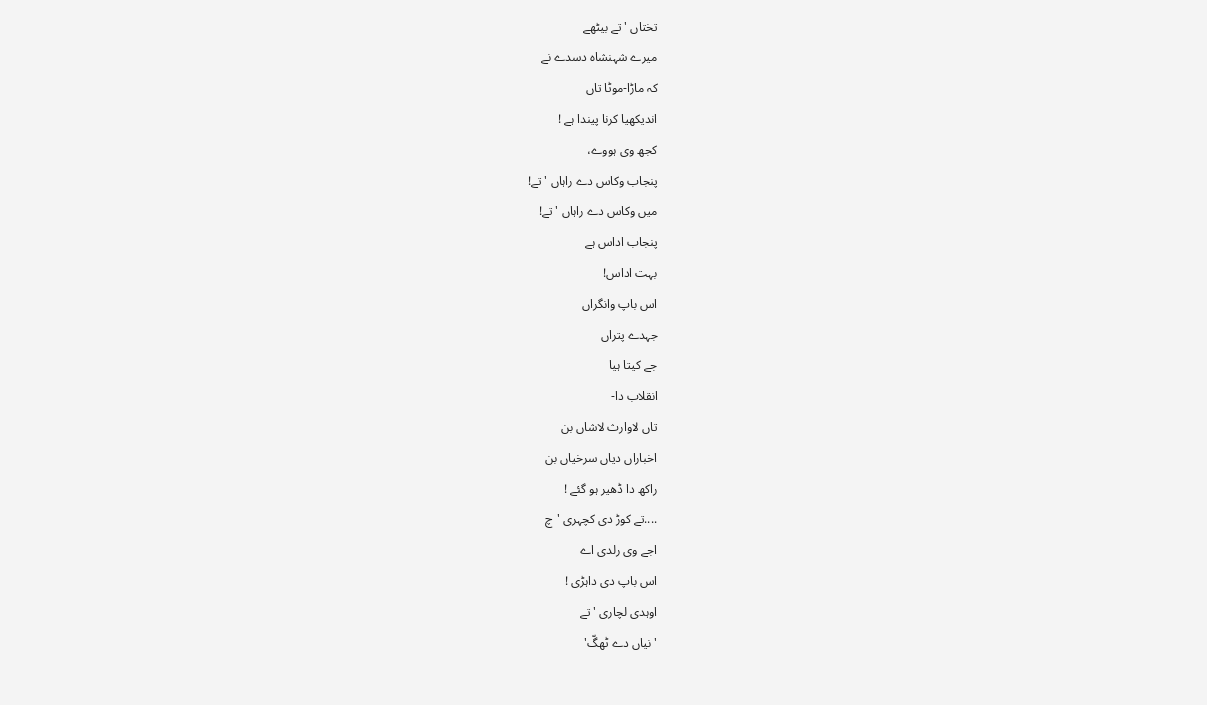تختاں 'تے بیٹھے
میرے شہنشاہ دسدے نے
کہ ماڑا-موٹا تاں
اندیکھیا کرنا پیندا ہے !
کجھ وی ہووے،
پنجاب وکاس دے راہاں 'تے!
میں وکاس دے راہاں 'تے!
پنجاب اداس ہے
بہت اداس!
اس باپ وانگراں
جہدے پتراں
جے کیتا ہیا
انقلاب دا-
تاں لاوارث لاشاں بن
اخباراں دیاں سرخیاں بن
راکھ دا ڈھیر ہو گئے !
....تے کوڑ دی کچہری 'چ
اجے وی رلدی اے
اس باپ دی داہڑی !
اوہدی لچاری 'تے
'نیاں دے ٹھگّ'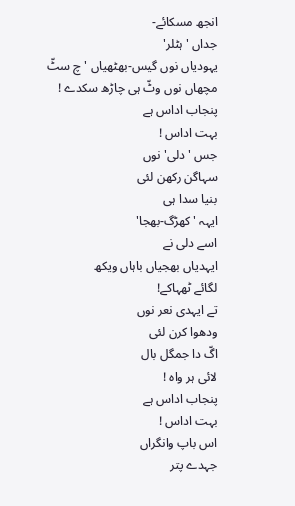انجھ مسکائے-
جداں 'ہٹلر'
یہودیاں نوں گیس-بھٹھیاں 'چ سٹّ
مچھاں نوں وٹّ ہی چاڑھ سکدے !
پنجاب اداس ہے
بہت اداس !
جس 'دلی' نوں
سہاگن رکھن لئی
بنیا سدا ہی
ایہہ 'کھڑگ-بھجا'
اسے دلی نے
ایہدیاں بھجیاں باہاں ویکھ
لگائے ٹھہاکے!
تے ایہدی نعر نوں
ودھوا کرن لئی
اگّ دا جمگل بال
لائی ہر واہ !
پنجاب اداس ہے
بہت اداس !
اس باپ وانگراں
جہدے پتر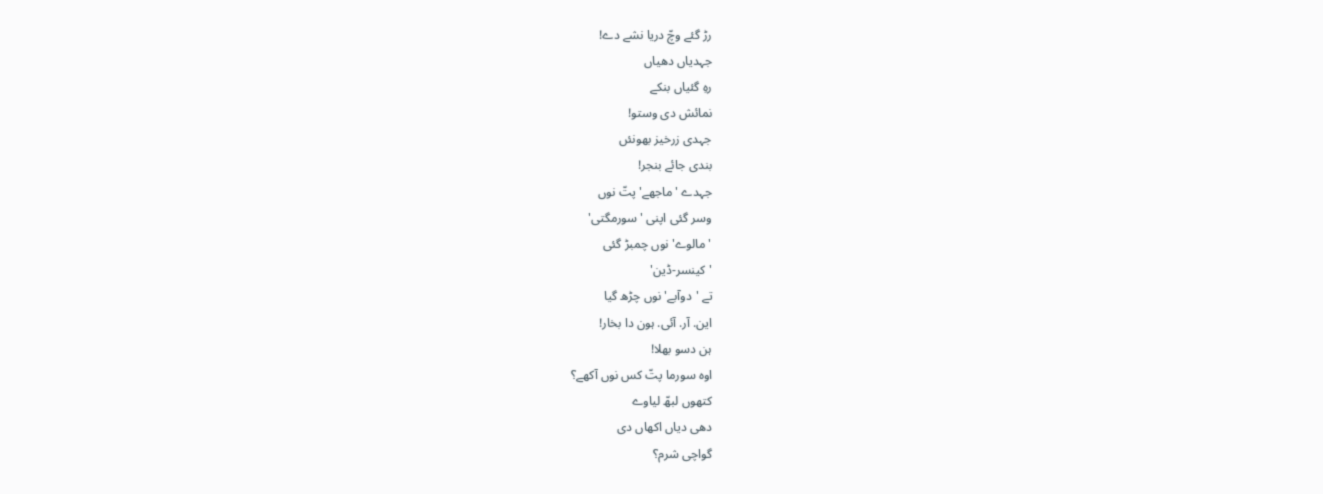رڑ گئے وچّ دریا نشے دے!
جہدیاں دھیاں
رہِ گئیاں بنکے
نمائش دی وستو!
جہدی زرخیز بھونئں
بندی جائے بنجر!
جہدے 'ماجھے' پتّ نوں
وسر گئی اپنی 'سورمگتی'
'مالوے' نوں چمبڑ گئی
'کینسر-ڈین'
تے 'دوآبے' نوں چڑھ گیا
این. آر. آئی. ہون دا بخار!
ہن دسو بھلا!
اوہ سورما پتّ کس نوں آکھے؟
کتھوں لبھّ لیاوے
دھی دیاں اکھاں دی
گواچی شرم؟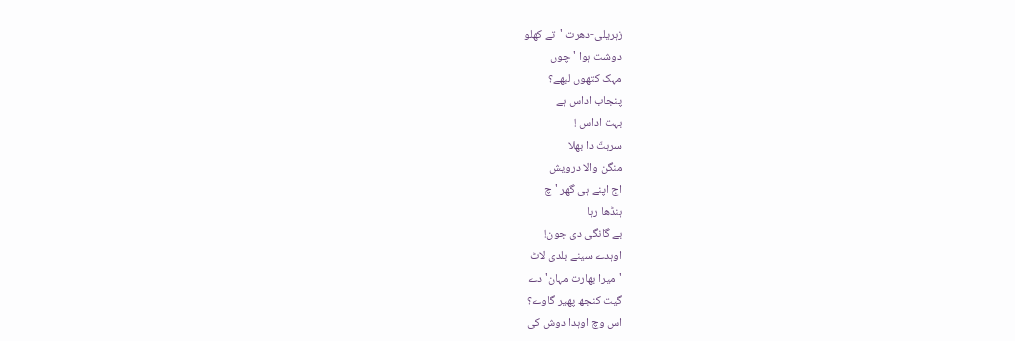زہریلی-دھرت 'تے کھلو
دوشت ہوا 'چوں
مہک کتھوں لبھے؟
پنجاب اداس ہے
بہت اداس !
سربتّ دا بھلا
منگن والا درویش
اج اپنے ہی گھر 'چ
ہنڈھا رہا
بے گانگی دی جون!
اوہدے سینے بلدی لاٹ
'میرا بھارت مہان' دے
گیت کنجھ پھیر گاوے؟
اس وچ اوہدا دوش کی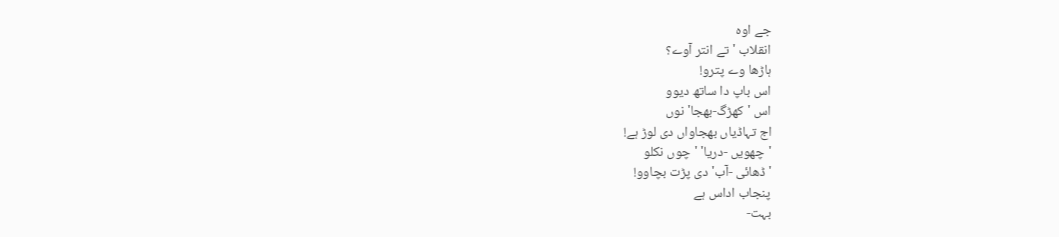جے اوہ
انقلاب 'تے انتر آوے؟
ہاڑھا وے پترو!
اس باپ دا ساتھ دیوو
اس 'کھڑگ-بھجا' نوں
اج تہاڈیاں بھجاواں دی لوڑ ہے!
'چھویں -دریا' 'چوں نکلو
'ڈھائی -آب' دی پڑت بچاوو!
پنجاب اداس ہے
بہت-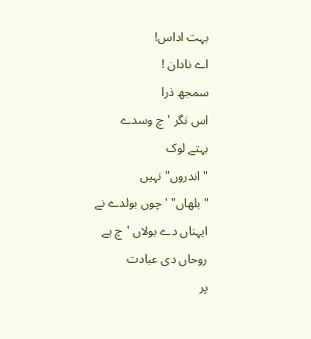بہت اداس!
اے نادان !
سمجھ ذرا
اس نگر 'چ وسدے
بہتے لوک
"اندروں" نہیں
"بلھاں" ' چوں بولدے نے
ایہناں دے بولاں 'چ ہے
روحاں دی عبادت
پر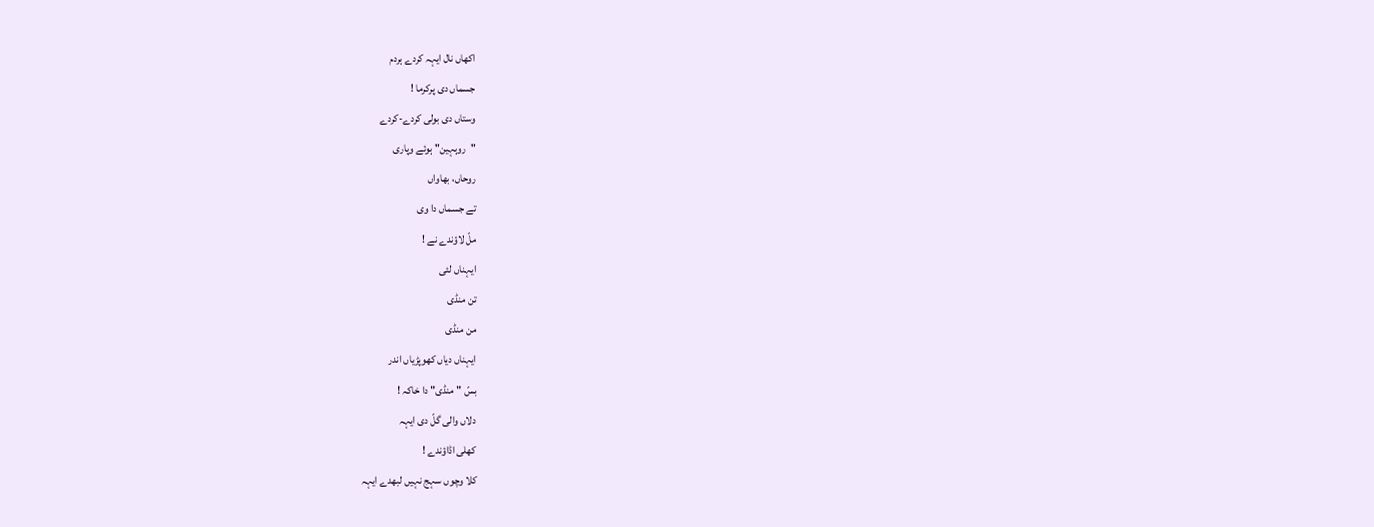اکھاں نال ایہہ کردے ہردم
جسماں دی پرکرما !
وستاں دی بولی کردے-کردے
"روہہین" ہوئے وپاری
روحاں، بھاواں
تے جسماں دا وی
ملّ لاؤندے نے !
ایہناں لئی
تن منڈی
من منڈی
ایہناں دیاں کھوپڑیاں اندر
بسّ "منڈی" دا خاکہ !
دلاں والی گلّ دی ایہہ
کھلی اڈاؤندے !
کلا وچوں سہج نہیں لبھدے ایہہ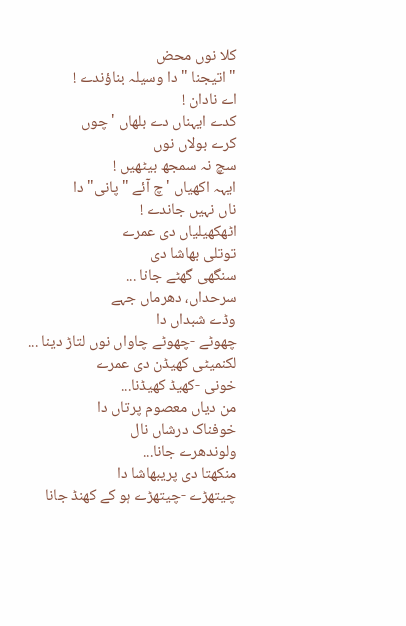کلا نوں محض
"اتیجنا " دا وسیلہ بناؤندے !
اے نادان !
کدے ایہناں دے بلھاں 'چوں
کرے بولاں نوں
سچ نہ سمجھ بیٹھیں !
ایہہ اکھیاں 'چ آئے "پانی" دا
ناں نہیں جاندے !
اٹھکھیلیاں دی عمرے
توتلی بھاشا دی
سنگھی گھٹے جانا ...
سرحداں، دھرماں جہے
وڈے شبداں دا
چھوٹے -چھوٹے چاواں نوں لتاڑ دینا ...
لکنمیٹی کھیڈن دی عمرے
خونی -کھیڈ کھیڈنا...
من دیاں معصوم پرتاں دا
خوفناک درشاں نال
ولوندھرے جانا...
منکھتا دی پریبھاشا دا
چیتھڑے -چیتھڑے ہو کے کھنڈ جانا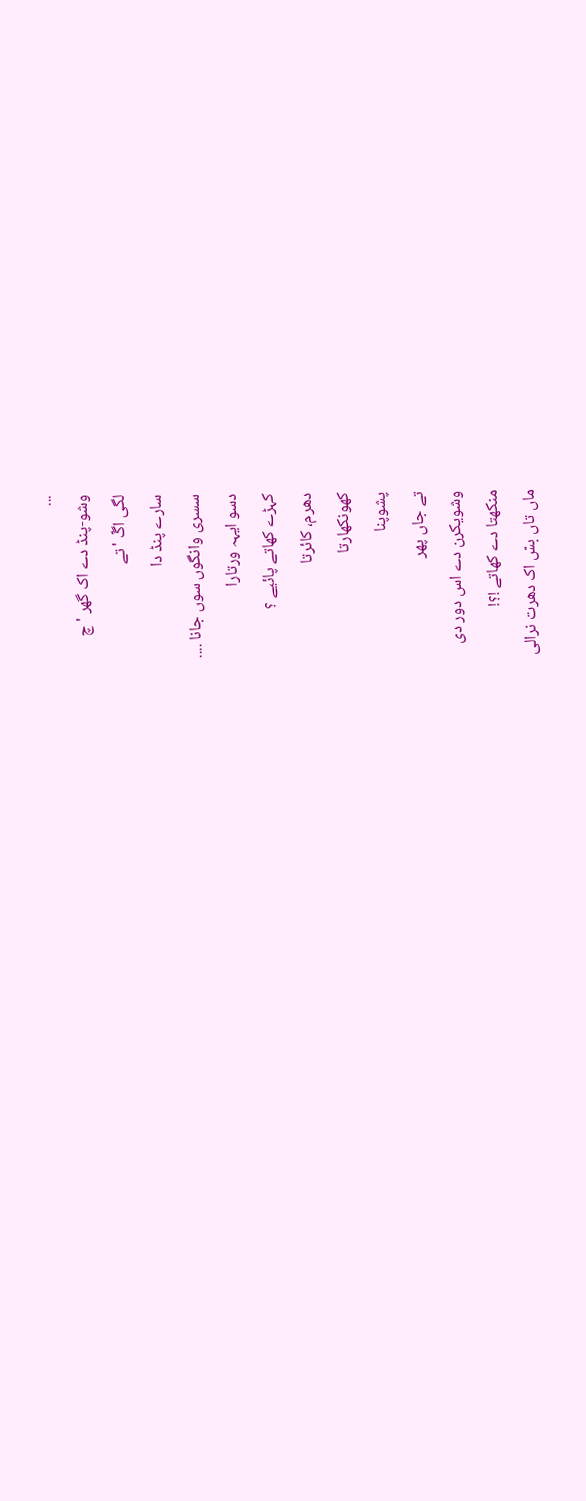...
وشو-پنڈ دے اک گھر 'چ
لگی اگّ 'تے
سارے پنڈ دا
سسری وانگوں سوں جانا ....
دسو ایہہ ورتارا
کہڑے کھاتے پائیے ؟
دھرم، کائرتا
کھونکھارتا
پشوپنا
تے جاں پھر
وشویکرن دے اس دور دی
منکھتا دے کھاتے !؟!
ماں تاں بسّ اک دھرت نرالی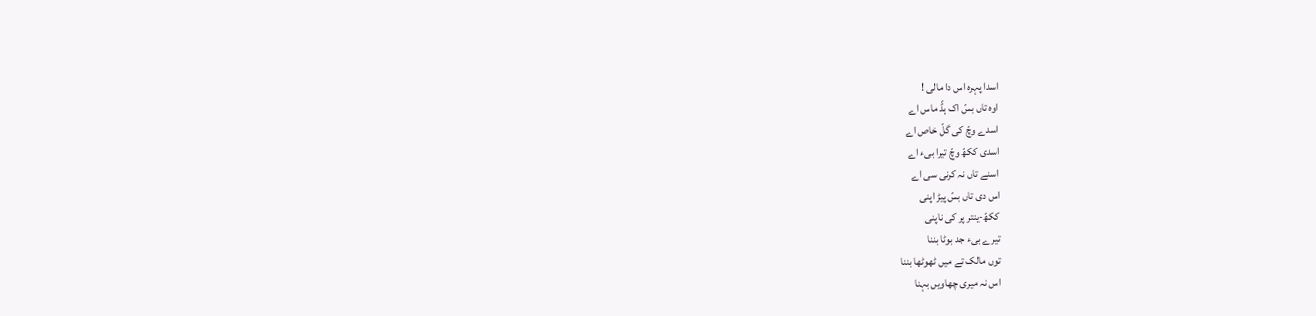اسدا پہرہ اس دا مالی !
اوہ تاں بسّ اک ہڈّ ماس اے
اسدے وچّ کی گلّ خاص اے
اسدی ککھّ وچّ تیرا بیء اے
اسنے تاں نہ کرنی سی اے
اس دی تاں بسّ پیڑ اپنی
ککھّ-ینتر پر کی ناپنی
تیرے بیء جد بوٹا بننا
توں مالک تے میں ٹھوٹھا بننا
اس نہ میری چھاویں بہنا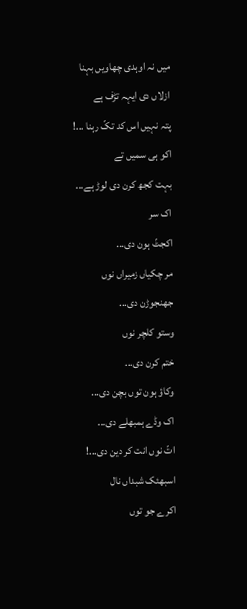میں نہ اوہدی چھاویں بہنا
ازلاں دی ایہہ تڑف ہے
پتہ نہیں اس کد تکّ رہنا ...!
اکو ہی سمیں تے
بہت کجھ کرن دی لوڑ ہے...
اک سر
اکجٹّ ہون دی...
مر چکیاں زمیراں نوں
جھنجوڑن دی...
وستو کلچر نوں
ختم کرن دی...
وکاؤ ہون توں بچن دی...
اک وڈے ہمبھلے دی...
اتّ نوں انت کر دین دی...!
اسبھئک شبداں نال
اکرے جو توں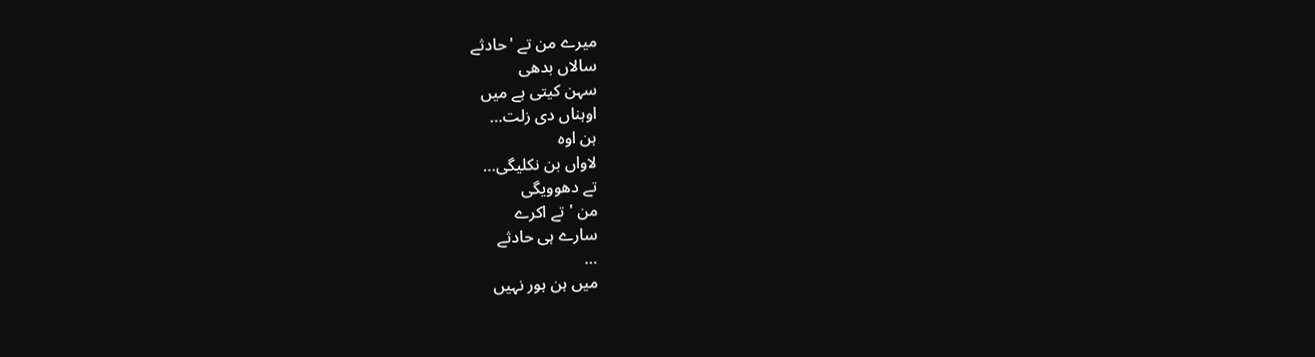میرے من تے 'حادثے
سالاں بدھی
سہن کیتی ہے میں
اوہناں دی زلت…
ہن اوہ
لاواں بن نکلیگی…
تے دھوویگی
من 'تے اکرے
سارے ہی حادثے
…
میں ہن ہور نہیں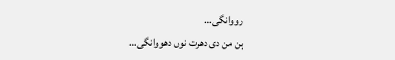رووانگی…
ہن من دی دھرت نوں دھووانگی…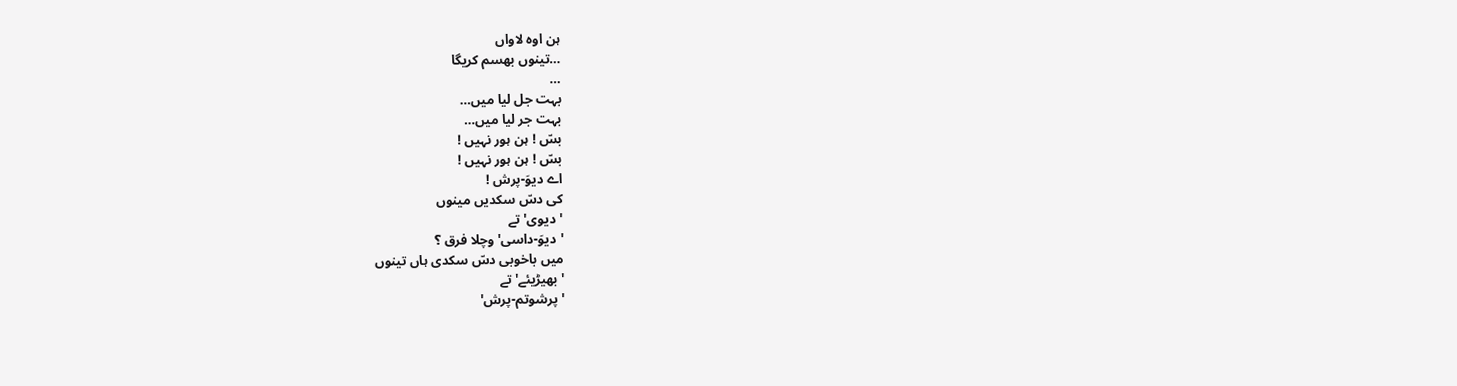ہن اوہ لاواں
…تینوں بھسم کریگا
…
بہت جل لیا میں…
بہت جر لیا میں…
بسّ ! ہن ہور نہیں !
بسّ ! ہن ہور نہیں !
اے دیوَ-پرش !
کی دسّ سکدیں مینوں
'دیوی' تے
'دیوَ-داسی' وچلا فرق ؟
میں باخوبی دسّ سکدی ہاں تینوں
'بھیڑیئے' تے
'پرشوتم-پرش'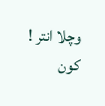وچلا انتر !
کون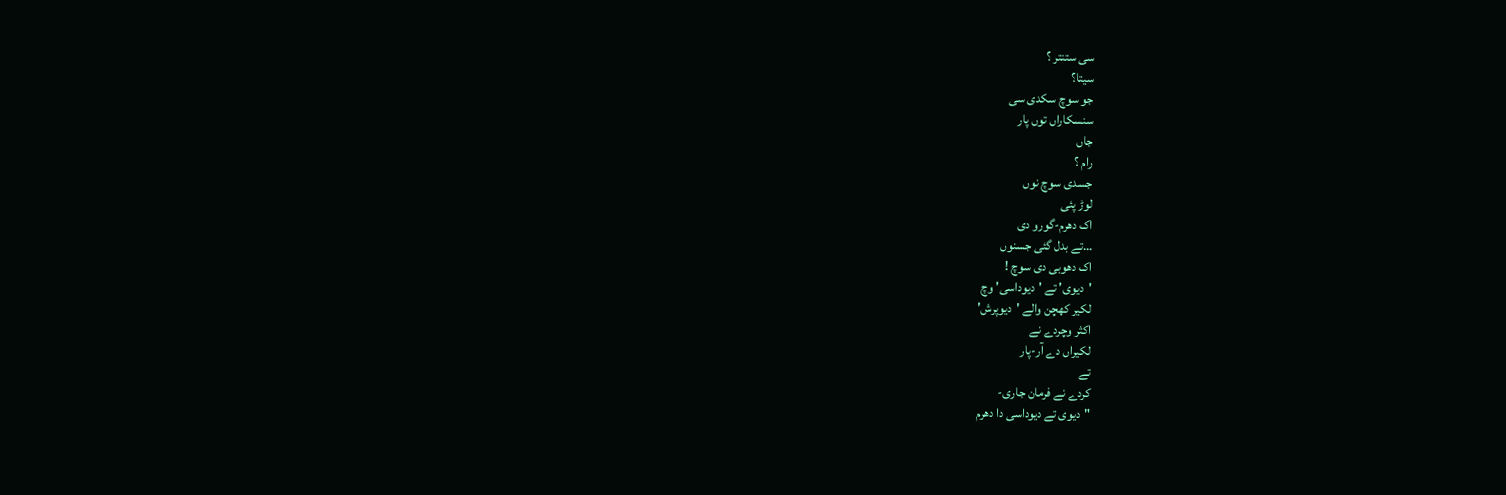سی ستنتر ؟
سیتا؟
جو سوچ سکدی سی
سنسکاراں توں پار
جاں
رام ؟
جسدی سوچ نوں
لوڑ پئی
اک دھرم-گورو دی
…تے بدل گئی جسنوں
اک دھوبی دی سوچ !
'دیوی' تے 'دیوداسی' وچ
لکیر کھچن والے 'دیوپرش'
اکثر وچردے نے
لکیراں دے آر-پار
تے
کردے نے فرمان جاری-
"دیوی تے دیوداسی دا دھرم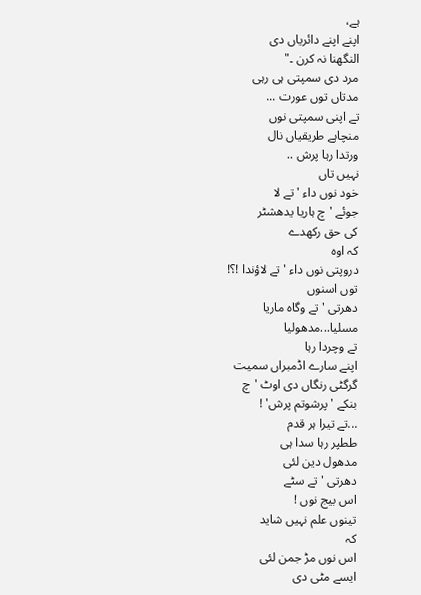ہے،
اپنے اپنے دائریاں دی
النگھنا نہ کرن ۔"
مرد دی سمپتی ہی رہی
مدتاں توں عورت ...
تے اپنی سمپتی نوں
منچاہے طریقیاں نال
ورتدا رہا پرش ..
نہیں تاں
خود نوں داء 'تے لا
جوئے 'چ ہاریا یدھشٹر
کی حق رکھدے
کہ اوہ
دروپتی نوں داء 'تے لاؤندا !؟!
توں اسنوں
دھرتی 'تے وگاہ ماریا
مسلیا...مدھولیا
تے وچردا رہا
اپنے سارے اڈمبراں سمیت
گرگٹی رنگاں دی اوٹ 'چ
بنکے 'پرشوتم پرش' !
...تے تیرا ہر قدم
ططپر رہا سدا ہی
مدھول دین لئی
دھرتی 'تے سٹے
اس بیج نوں !
تینوں علم نہیں شاید
کہ
اس نوں مڑ جمن لئی
ایسے مٹی دی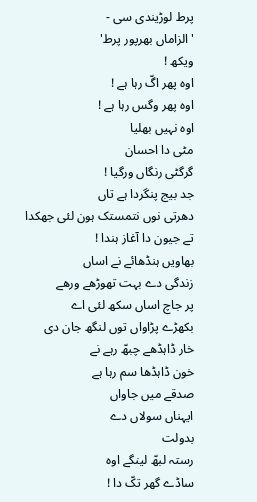پرط لوڑیندی سی -
'الزاماں بھرپور پرط'
ویکھ !
اوہ پھر اگّ رہا ہے !
اوہ پھر وگس رہا ہے !
اوہ نہیں بھلیا
مٹی دا احسان
گرگٹی رنگاں ورگیا !
جد بیج پنگردا ہے تاں
دھرتی نوں نتمستک ہون لئی جھکدا
تے جیون دا آغاز ہندا !
بھاویں ہنڈھائے نے اساں
زندگی دے بہت تھوڑھے ورھے
پر جاچ اساں سکھ لئی اے
بکھڑے پڑاواں توں لنگھ جان دی
خار ڈاہڈھے چبھّ رہے نے
خون ڈاہڈھا سم رہا ہے
صدقے میں جاواں
ایہناں سولاں دے
بدولت
رستہ لبھّ لینگے اوہ
ساڈے گھر تکّ دا !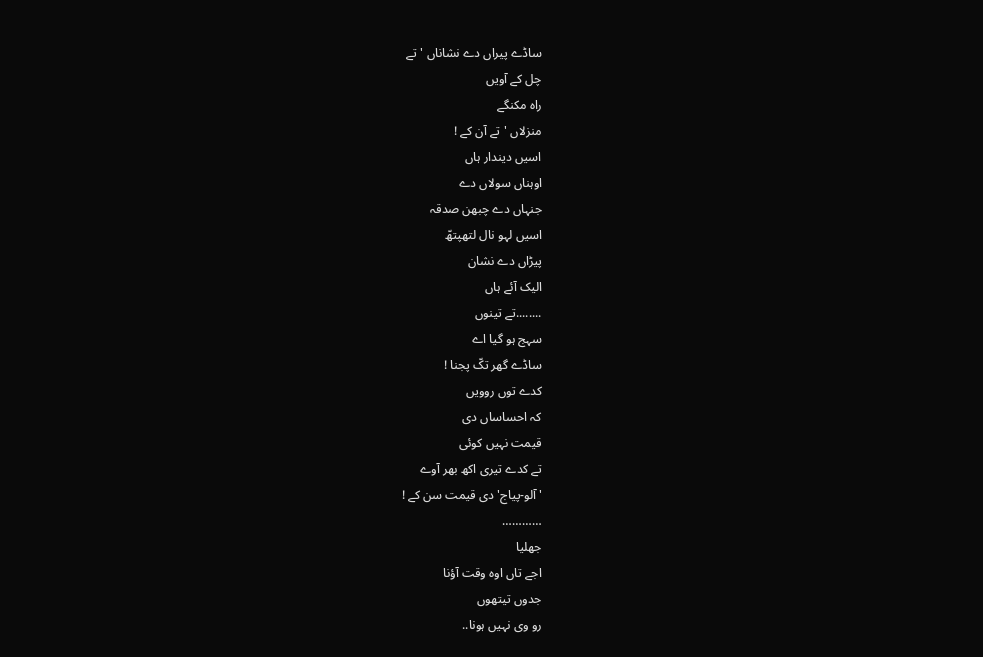ساڈے پیراں دے نشاناں 'تے
چل کے آویں
راہ مکنگے
منزلاں 'تے آن کے !
اسیں دیندار ہاں
اوہناں سولاں دے
جنہاں دے چبھن صدقہ
اسیں لہو نال لتھپتھّ
پیڑاں دے نشان
الیک آئے ہاں
........تے تینوں
سہج ہو گیا اے
ساڈے گھر تکّ پجنا !
کدے توں روویں
کہ احساساں دی
قیمت نہیں کوئی
تے کدے تیری اکھ بھر آوے
'آلو-پیاج' دی قیمت سن کے !
…………
جھلیا
اجے تاں اوہ وقت آؤنا
جدوں تیتھوں
رو وی نہیں ہونا..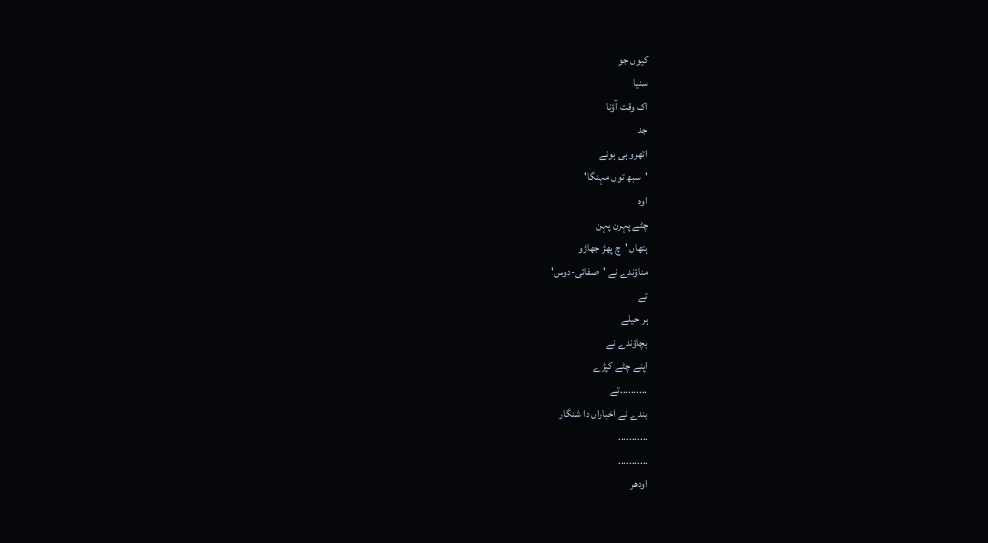کیوں جو
سنیا
اک وقت آؤنا
جد
اتھرو ہی ہونے
'سبھ توں مہنگا'
اوہ
چٹے پہرن پہن
ہتھاں 'چ پھڑ جھاڑو
مناؤندے نے 'صفائی-دوس'
تے
ہر حیلے
بچاؤندے نے
اپنے چٹے کپڑے
..........تے
بندے نے اخباراں دا شنگار
...........
...........
اودھر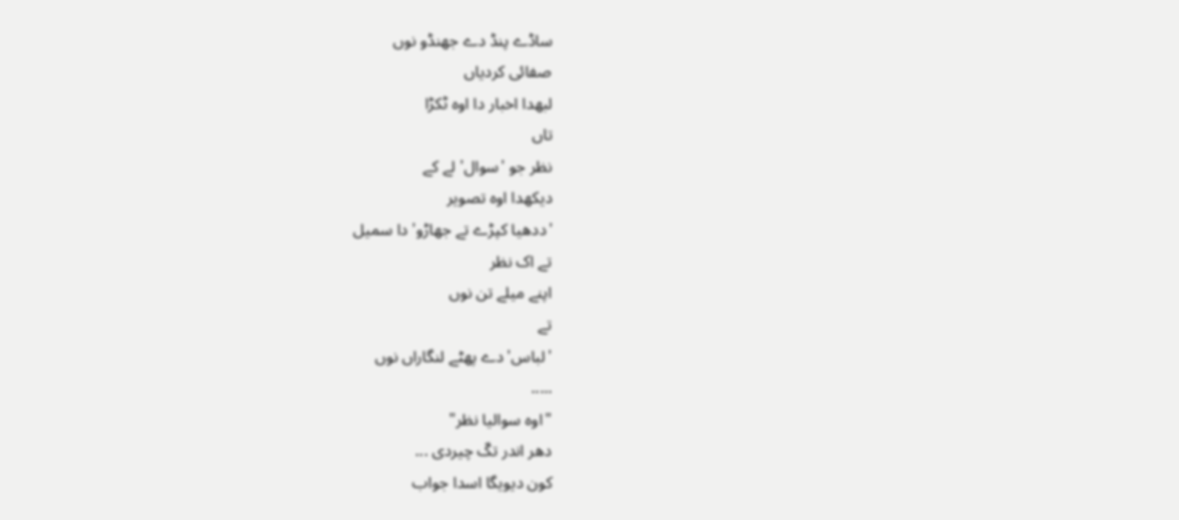ساڈے پنڈ دے جھنڈو نوں
صفائی کردیاں
لبھدا اخبار دا اوہ ٹکڑا
تاں
نظر جو 'سوال' لے کے
دیکھدا اوہ تصویر
'ددھیا کپڑے تے جھاڑو' دا سمیل
تے اک نظر
اپنے میلے تن نوں
تے
'لباس' دے پھٹے لنگاراں نوں
.....
"اوہ سوالیا نظر"
دھر اندر تکّ چیردی ...
کون دیویگا اسدا جواب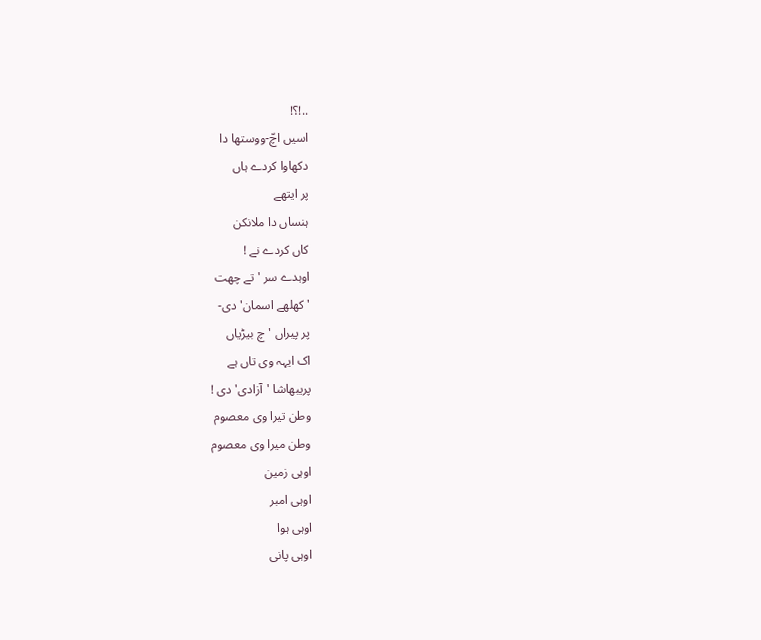..!؟!
اسیں اچّ-ووستھا دا
دکھاوا کردے ہاں
پر ایتھے
ہنساں دا ملانکن
کاں کردے نے !
اوہدے سر 'تے چھت
'کھلھے اسمان' دی-
پر پیراں 'چ بیڑیاں
اک ایہہ وی تاں ہے
پریبھاشا 'آزادی' دی !
وطن تیرا وی معصوم
وطن میرا وی معصوم
اوہی زمین
اوہی امبر
اوہی ہوا
اوہی پانی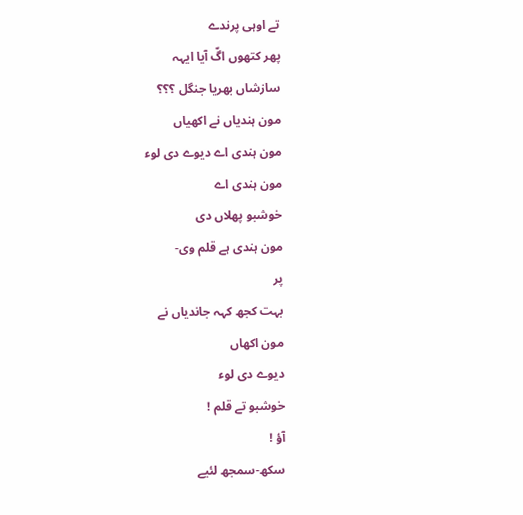تے اوہی پرندے
پھر کتھوں اگّ آیا ایہہ
سازشاں بھریا جنگل ؟؟؟
مون ہندیاں نے اکھیاں
مون ہندی اے دیوے دی لوء
مون ہندی اے
خوشبو پھلاں دی
مون ہندی ہے قلم وی-
پر
بہت کجھ کہہ جاندیاں نے
مون اکھاں
دیوے دی لوء
خوشبو تے قلم !
آؤ !
سکھ-سمجھ لئیے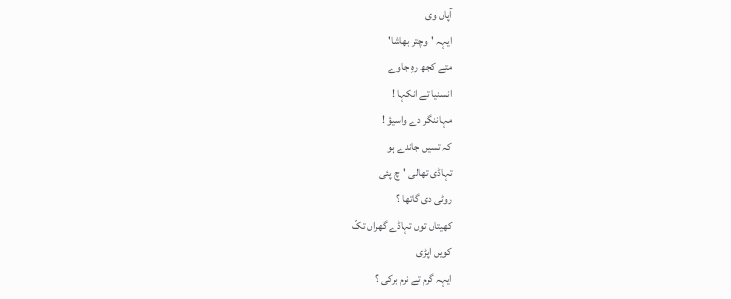آپاں وی
ایہہ 'وچتر بھاشا'
متے کجھ رہِ جاوے
انسنیا تے انکہا !
مہاننگر دے واسیؤ !
کہ تسیں جاندے ہو
تہاڈی تھالی 'چ پئی
روٹی دی گاتھا ؟
کھیتاں توں تہاڈے گھراں تکّ
کویں اپڑی
ایہہ گرم تے نرم برکی ؟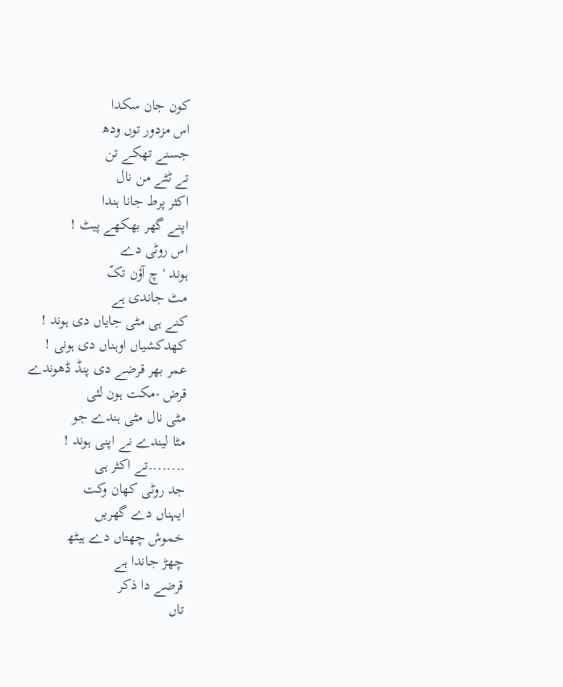کون جان سکدا
اس مزدور توں ودھ
جسنے تھکے تن
تے ٹٹے من نال
اکثر پرط جانا ہندا
اپنے گھر بھکھے پیٹ !
اس روٹی دے
ہوند 'چ آؤن تکّ
مٹ جاندی ہے
کنے ہی مٹی جایاں دی ہوند !
کھدکشیاں اوہناں دی ہونی !
عمر بھر قرضے دی پنڈ ڈھوندے
قرض -مکت ہون لئی
مٹی نال مٹی ہندے جو
مٹا لیندے نے اپنی ہوند !
........تے اکثر ہی
جد روٹی کھان وکت
ایہناں دے گھریں
خموش چھتاں دے ہیٹھ
چھڑ جاندا ہے
قرضے دا ذکر
تاں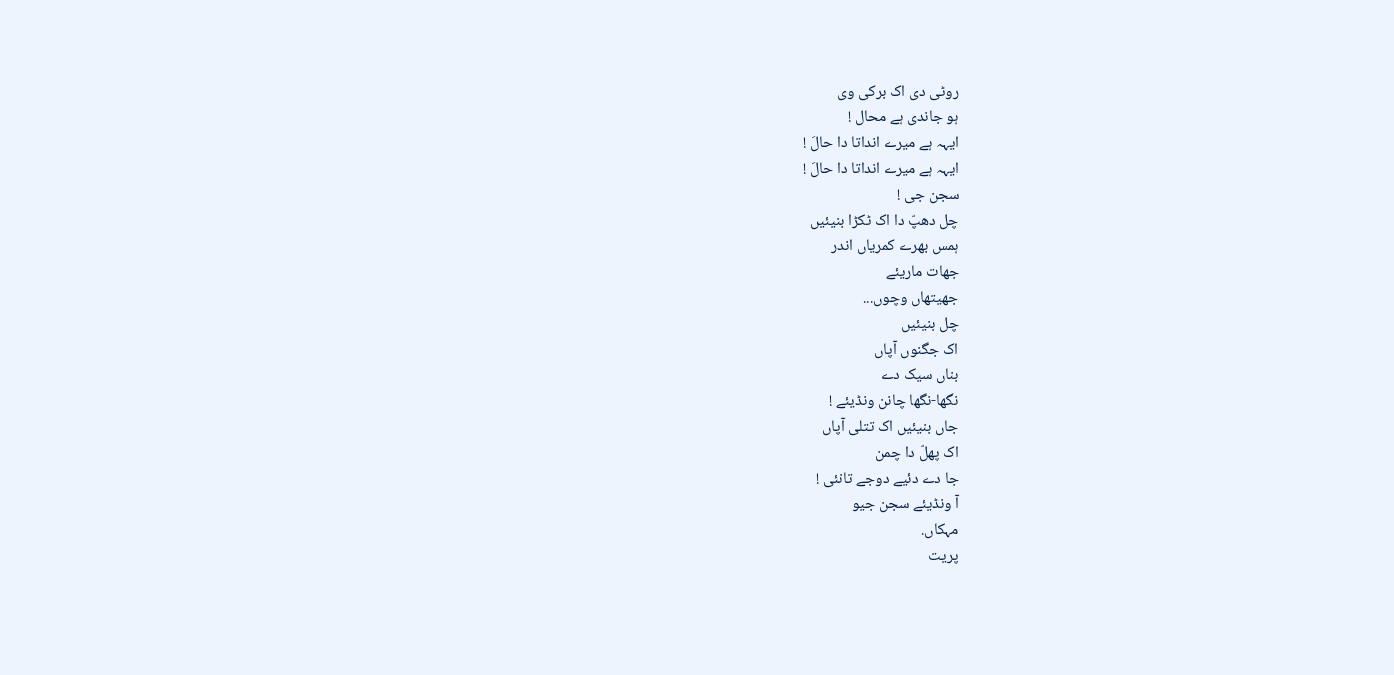روٹی دی اک برکی وی
ہو جاندی ہے محال !
ایہہ ہے میرے انداتا دا حالَ !
ایہہ ہے میرے انداتا دا حالَ !
سجن جی !
چل دھپّ دا اک ٹکڑا بنیئیں
ہمس بھرے کمریاں اندر
جھات ماریئے
جھیتھاں وچوں...
چل بنیئیں
اک جگنوں آپاں
بناں سیک دے
نگھا-نگھا چانن ونڈیئے !
جاں بنیئیں اک تتلی آپاں
اک پھلّ دا چمن
جا دے دئیے دوجے تانئی !
آ ونڈیئے سجن جیو
مہکاں.
پریت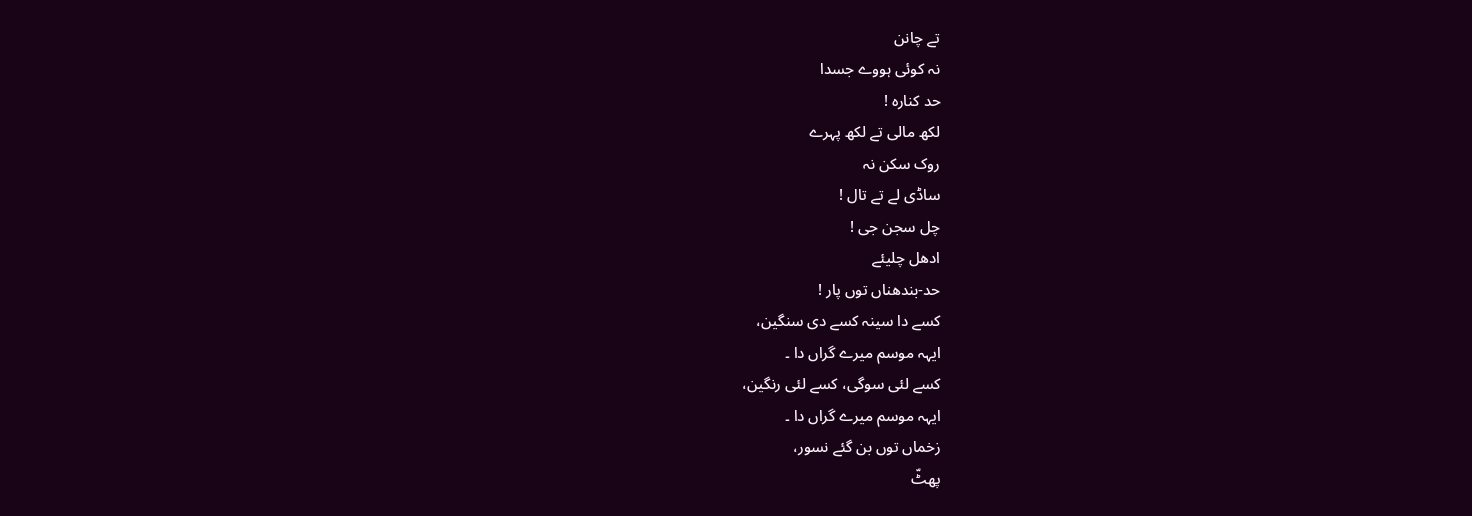تے چانن
نہ کوئی ہووے جسدا
حد کنارہ !
لکھ مالی تے لکھ پہرے
روک سکن نہ
ساڈی لے تے تال !
چل سجن جی !
ادھل چلیئے
حد-بندھناں توں پار !
کسے دا سینہ کسے دی سنگین،
ایہہ موسم میرے گراں دا ۔
کسے لئی سوگی، کسے لئی رنگین،
ایہہ موسم میرے گراں دا ۔
زخماں توں بن گئے نسور،
پھٹّ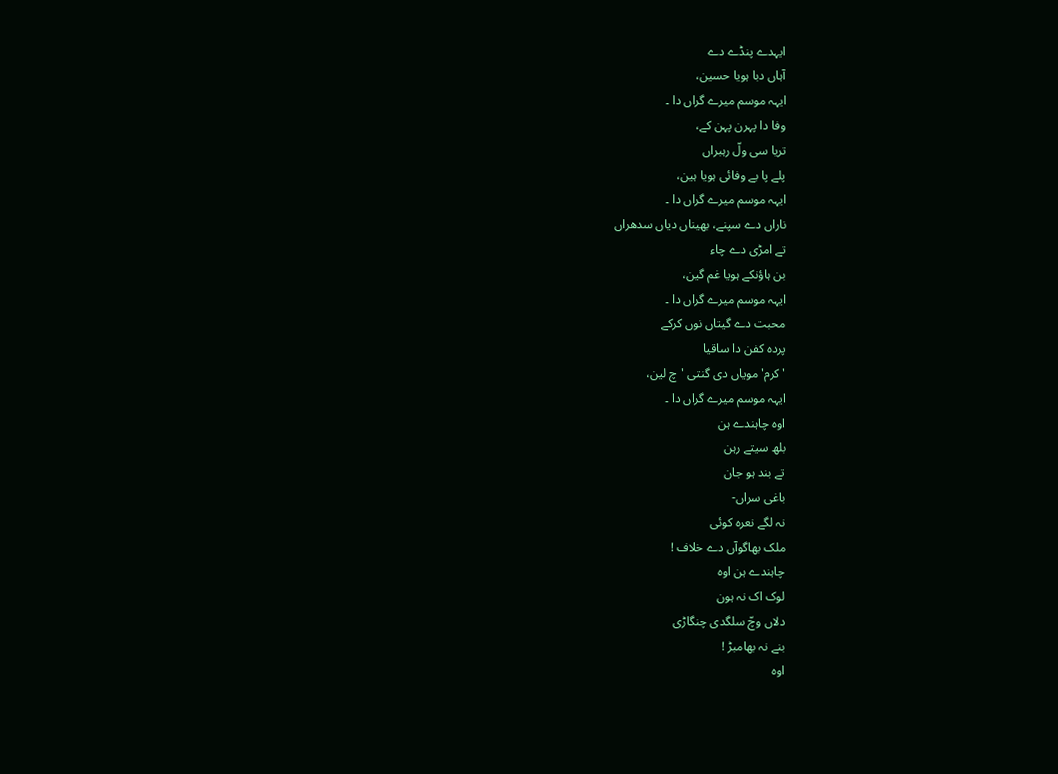ایہدے پنڈے دے
آہاں دبا ہویا حسین،
ایہہ موسم میرے گراں دا ۔
وفا دا پہرن پہن کے،
تریا سی ولّ رہبراں
پلے پا بے وفائی ہویا ہین،
ایہہ موسم میرے گراں دا ۔
ناراں دے سپنے، بھیناں دیاں سدھراں
تے امڑی دے چاء
بن ہاؤنکے ہویا غم گین،
ایہہ موسم میرے گراں دا ۔
محبت دے گیتاں نوں کرکے
پردہ کفن دا ساقیا
'کرم' مویاں دی گنتی 'چ لین،
ایہہ موسم میرے گراں دا ۔
اوہ چاہندے ہن
بلھ سیتے رہن
تے بند ہو جان
باغی سراں-
نہ لگے نعرہ کوئی
ملک بھاگوآں دے خلاف !
چاہندے ہن اوہ
لوک اک نہ ہون
دلاں وچّ سلگدی چنگاڑی
بنے نہ بھامبڑ !
اوہ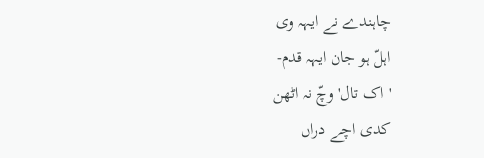چاہندے نے ایہہ وی
اہلّ ہو جان ایہہ قدم-
'اک تال' وچّ نہ اٹھن
کدی اچے دراں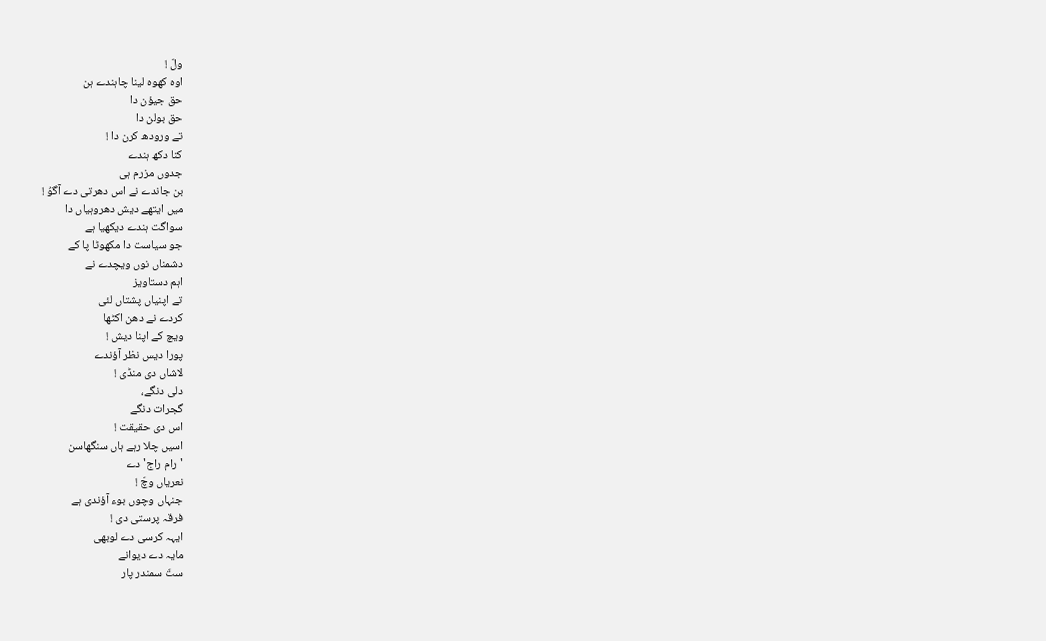ولّ !
اوہ کھوہ لینا چاہندے ہن
حق جیؤن دا
حق بولن دا
تے ورودھ کرن دا !
کنا دکھ ہندے
جدوں مزرم ہی
بن جاندے نے اس دھرتی دے آگوُ !
میں ایتھے دیش دھروہیاں دا
سواگت ہندے دیکھیا ہے
جو سیاست دا مکھوٹا پا کے
دشمناں نوں ویچدے نے
اہم دستاویز
تے اپنیاں پشتاں لئی
کردے نے دھن اکٹھا
ویچ کے اپنا دیش !
پورا دیس نظر آؤندے
لاشاں دی منڈی !
دلی دنگے،
گجرات دنگے
اس دی حقیقت !
اسیں چلا رہے ہاں سنگھاسن
'رام راج' دے
نعریاں وچّ !
جنہاں وچوں بوء آؤندی ہے
فرقہ پرستی دی !
ایہہ کرسی دے لوبھی
مایہ دے دیوانے
ستّ سمندر پار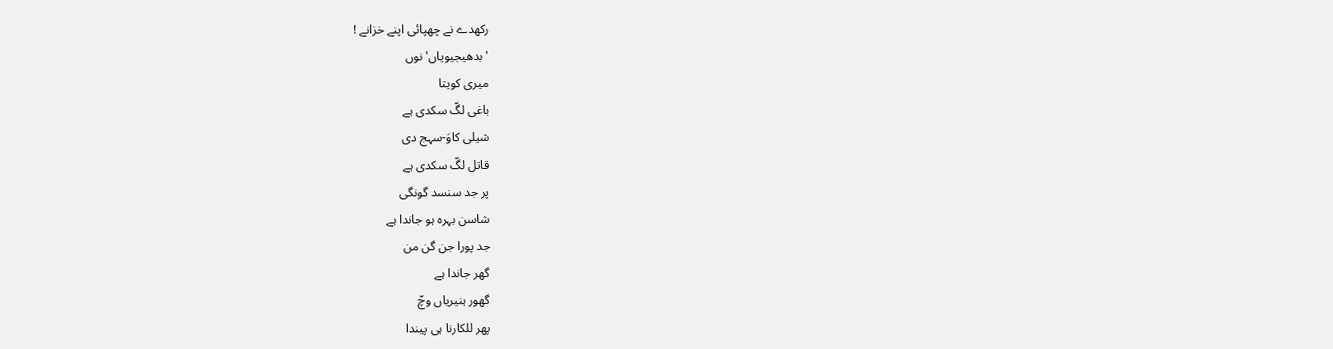رکھدے نے چھپائی اپنے خزانے !
'بدھیجیویاں' نوں
میری کویتا
باغی لگّ سکدی ہے
شیلی کاوَ-سہج دی
قاتل لگّ سکدی ہے
پر جد سنسد گونگی
شاسن بہرہ ہو جاندا ہے
جد پورا جن گن من
گھر جاندا ہے
گھور ہنیریاں وچّ
پھر للکارنا ہی پیندا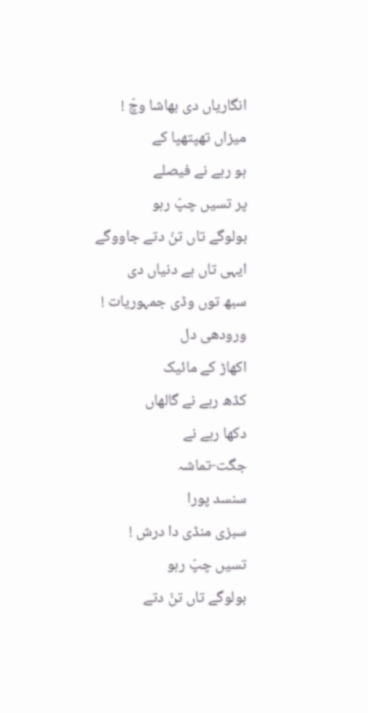انگاریاں دی بھاشا وچّ !
میزاں تھپتھپا کے
ہو رہے نے فیصلے
پر تسیں چپّ رہو
بولوگے تاں تنّ دتے جاووگے
ایہی تاں ہے دنیاں دی
سبھ توں وڈی جمہوریات !
ورودھی دل
اکھاڑ کے مائیک
کڈھ رہے نے گالھاں
دکھا رہے نے
جگت-تماشہ
سنسد پورا
سبزی منڈی دا درش !
تسیں چپّ رہو
بولوگے تاں تنّ دتے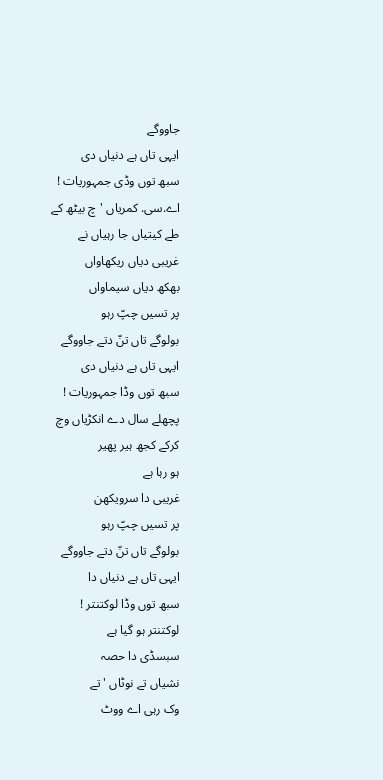جاووگے
ایہی تاں ہے دنیاں دی
سبھ توں وڈی جمہوریات !
اے.سی. کمریاں 'چ بیٹھ کے
طے کیتیاں جا رہیاں نے
غریبی دیاں ریکھاواں
بھکھ دیاں سیماواں
پر تسیں چپّ رہو
بولوگے تاں تنّ دتے جاووگے
ایہی تاں ہے دنیاں دی
سبھ توں وڈا جمہوریات !
پچھلے سال دے انکڑیاں وچ
کرکے کجھ ہیر پھیر
ہو رہا ہے
غریبی دا سرویکھن
پر تسیں چپّ رہو
بولوگے تاں تنّ دتے جاووگے
ایہی تاں ہے دنیاں دا
سبھ توں وڈا لوکتنتر !
لوکتنتر ہو گیا ہے
سبسڈی دا حصہ
نشیاں تے نوٹاں 'تے
وک رہی اے ووٹ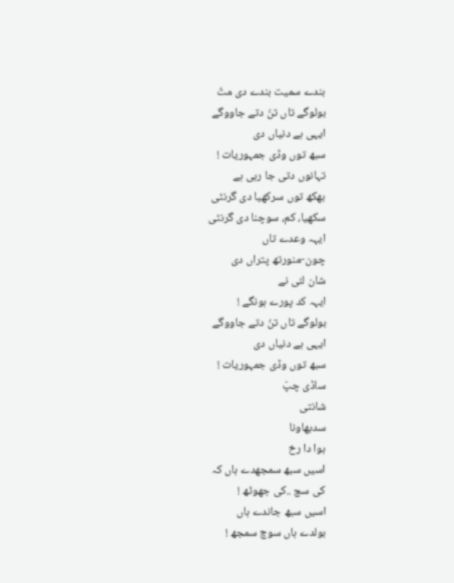بندے سمیت بندے دی متّ
بولوگے تاں تنّ دتے جاووگے
ایہی ہے دنیاں دی
سبھ توں وڈی جمہوریات !
تہانوں دتی جا رہی ہے
بھکھ توں سرکھیا دی گرنٹی
سکھیا، کم، سوچنا دی گرنٹی
ایہہ وعدے تاں
چون-منورتھ پتراں دی
شان لئی نے
ایہہ کد پورے ہونگے !
بولوگے تاں تنّ دتے جاووگے
ایہی ہے دنیاں دی
سبھ توں وڈی جمہوریات !
ساڈی چپّ
شانتی
سدبھاونا
ہوا دا رخ
اسیں سبھ سمجھدے ہاں کہ
کی سچ ..کی جھوٹھ !
اسیں سبھ جاندے ہاں
بولدے ہاں سوچ سمجھ !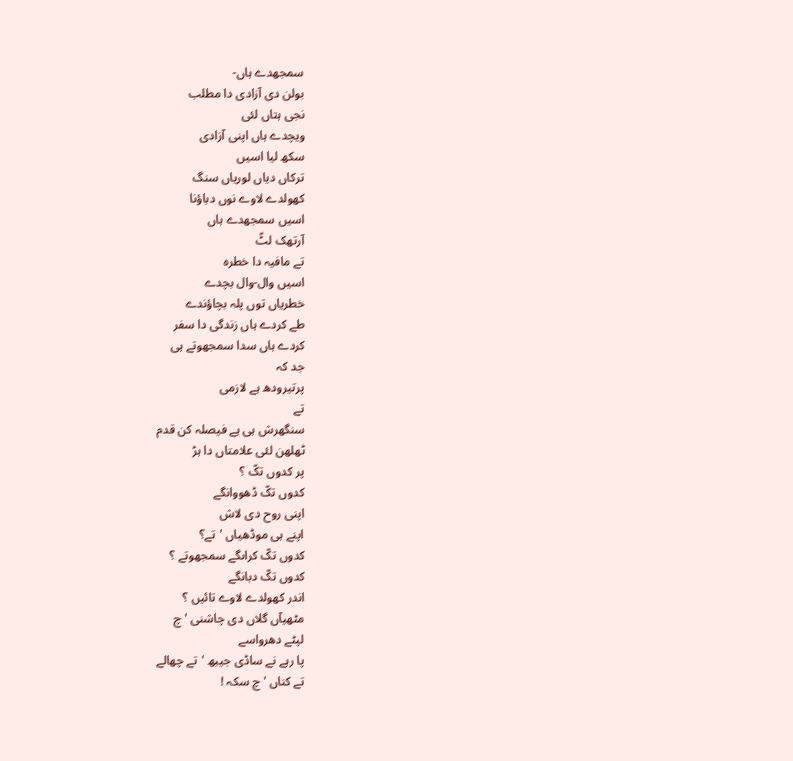سمجھدے ہاں-
بولن دی آزادی دا مطلب
نجی ہتاں لئی
ویچدے ہاں اپنی آزادی
سکھ لیا اسیں
ترکاں دیاں لوریاں سنگ
کھولدے لاوے نوں دباؤنا
اسیں سمجھدے ہاں
آرتھک لٹّ
تے مافیہ دا خطرہ
اسیں وال-وال بچدے
خطریاں توں پلہ بچاؤندے
طے کردے ہاں زندگی دا سفر
کردے ہاں سدا سمجھوتے ہی
جد کہ
پرتیرودھ ہے لازمی
تے
سنگھرش ہی ہے فیصلہ کن قدم
ٹھلھن لئی علامتاں دا ہڑ
پر کدوں تکّ ؟
کدوں تکّ ڈھووانگے
اپنی روح دی لاش
اپنے ہی موڈھیاں 'تے؟
کدوں تکّ کراںگے سمجھوتے ؟
کدوں تکّ دبانگے
اندر کھولدے لاوے تائیں ؟
مٹھیآں گلاں دی چاشنی 'چ
لپٹے دھرواسے
پا رہے نے ساڈی جیبھ 'تے چھالے
تے کناں 'چ سکہ !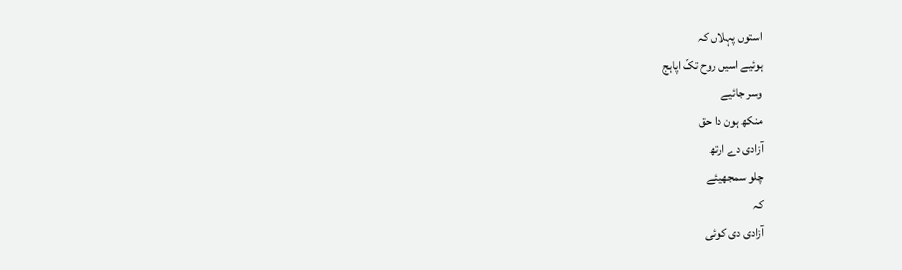استوں پہلاں کہ
ہوئیے اسیں روح تکّ اپاہج
وسر جائیے
منکھ ہون دا حق
آزادی دے ارتھ
چلو سمجھیئے
کہ
آزادی دی کوئی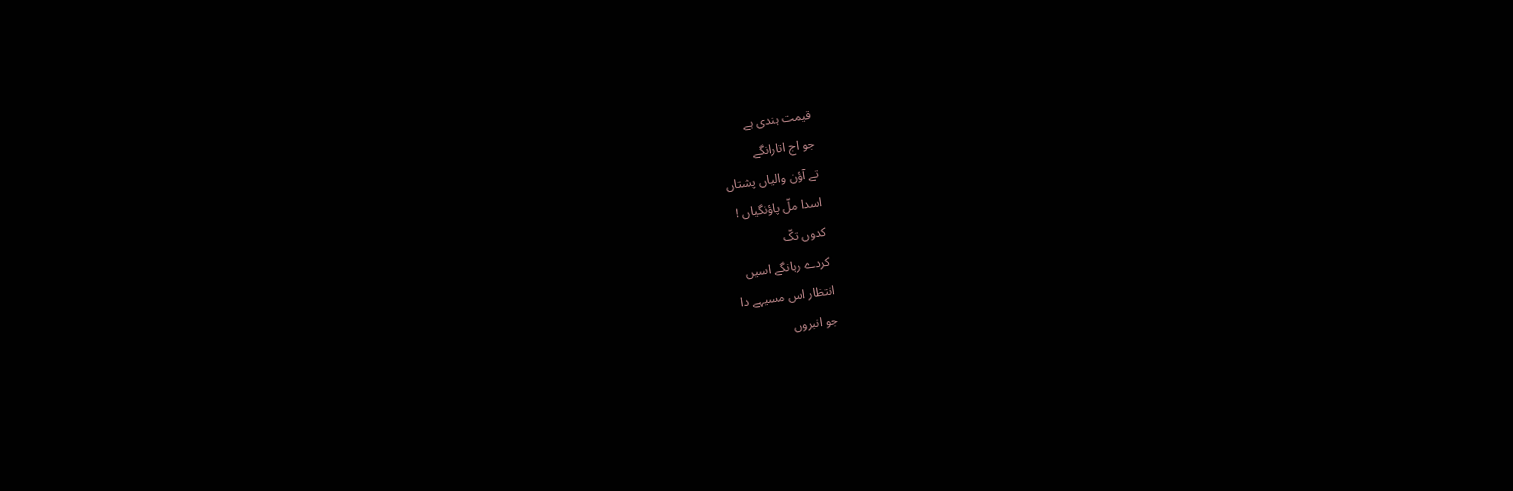قیمت ہندی ہے
جو اج اتارانگے
تے آؤن والیاں پشتاں
اسدا ملّ پاؤنگیاں !
کدوں تکّ
کردے رہانگے اسیں
انتظار اس مسیہے دا
جو انبروں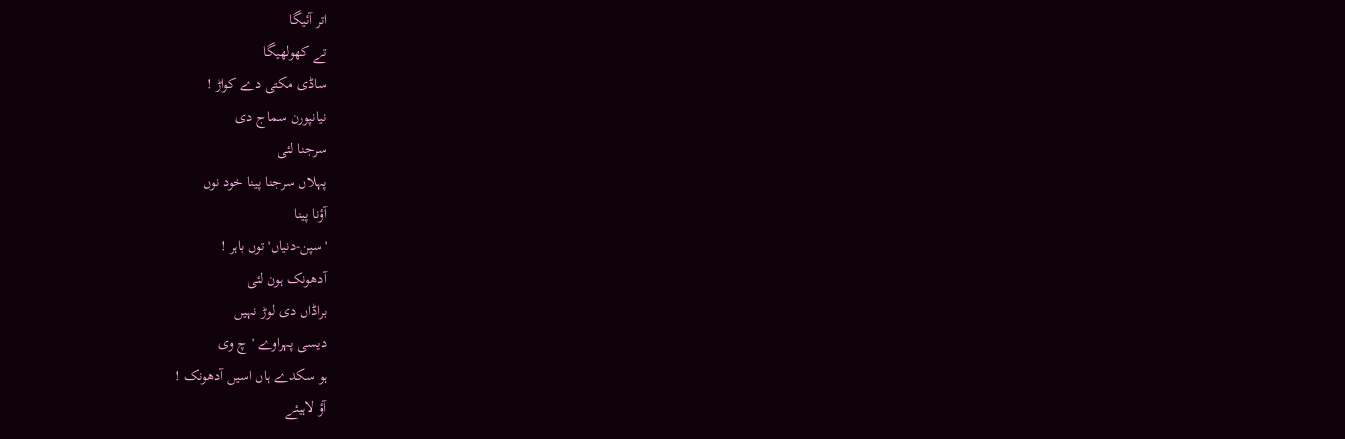اتر آئیگا
تے کھولھیگا
ساڈی مکتی دے کواڑ !
نیانپورن سماج دی
سرجنا لئی
پہلاں سرجنا پینا خود نوں
آؤنا پینا
'سپن-دنیاں' توں باہر !
آدھونک ہون لئی
براڈاں دی لوڑ نہیں
دیسی پہراوے 'چ وی
ہو سکدے ہاں اسیں آدھونک !
آؤ لاہیئے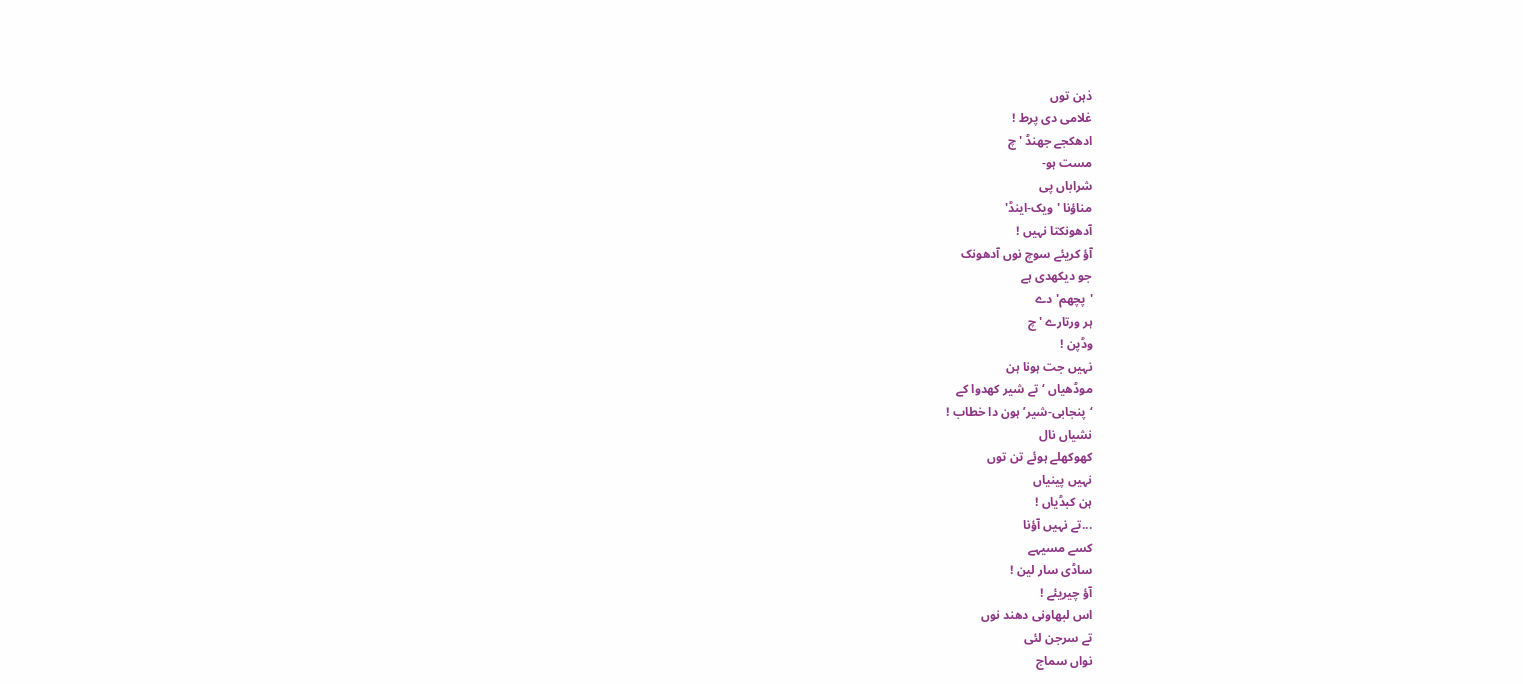ذہن توں
غلامی دی پرط !
ادھکجے جھنڈ 'چ
مست ہو-
شراباں پی
مناؤنا 'ویک-اینڈ'
آدھونکتا نہیں !
آؤ کریئے سوچ نوں آدھونک
جو دیکھدی ہے
'پچھم' دے
ہر ورتارے 'چ
وڈپن !
نہیں جت ہونا ہن
موڈھیاں ‘تے شیر کھدوا کے
‘پنجابی-شیر’ ہون دا خطاب !
نشیاں نال
کھوکھلے ہوئے تن توں
نہیں پینیاں
ہن کبڈیاں !
...تے نہیں آؤنا
کسے مسیہے
ساڈی سار لین !
آؤ چیریئے !
اس لبھاونی دھند نوں
تے سرجن لئی
نواں سماج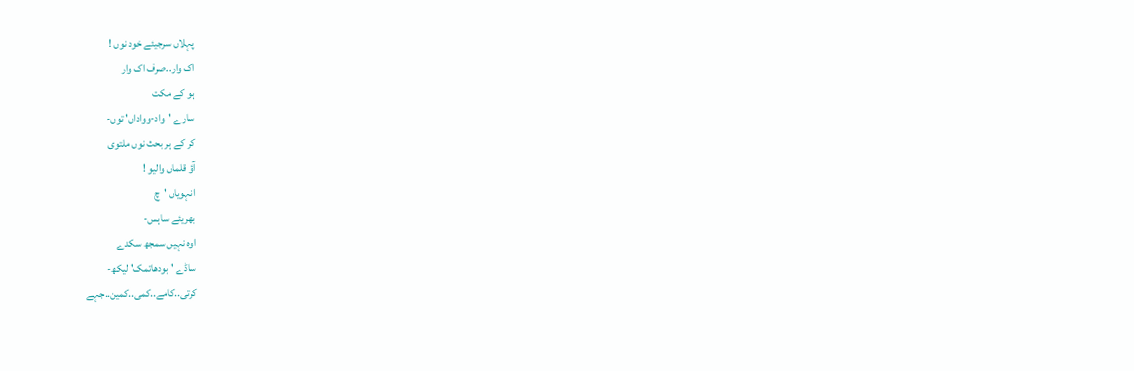پہلاں سرجیئے خود نوں !
اک وار..صرف اک وار
ہو کے مکت
سارے 'واد-وواداں' توں-
کر کے ہر بحث نوں ملتوی
آؤ قلماں والیو !
انہویاں 'چ
بھریئے ساہس-
اوہ نہیں سمجھ سکدے
ساڈے 'بودھاتمک' لیکھ-
کرتی..کامے..کمی..کمین..جہے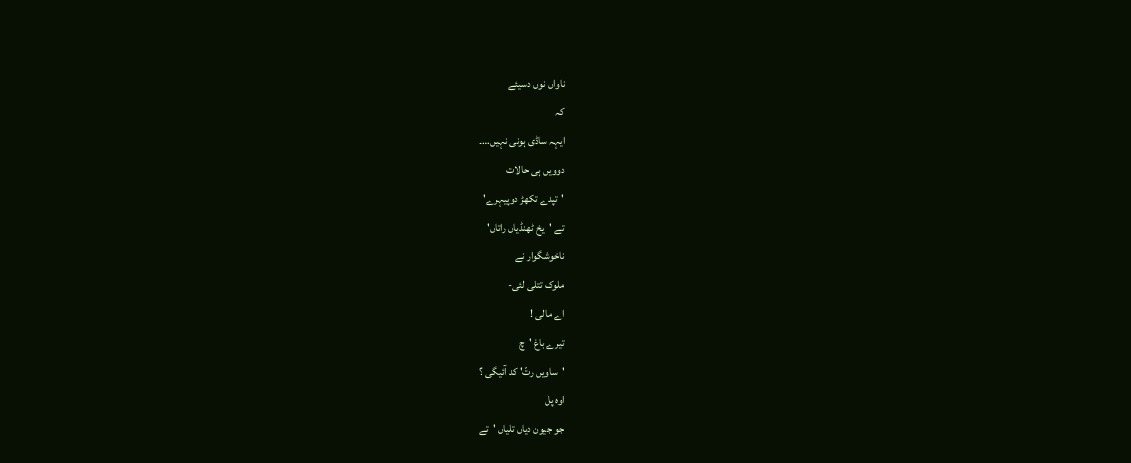ناواں نوں دسیئے
کہ
ایہہ ساڈی ہونی نہیں…۔
دوویں ہی حالات
'تپدے تکھڑ دوپیہرے'
تے 'یخ ٹھنڈیاں راتاں'
ناخوشگوار نے
ملوک تتلی لئی-
اے مالی !
تیرے باغ 'چ
'ساویں رتّ' کد آئیگی ؟
اوہ پل
جو جیون دیاں تلیاں 'تے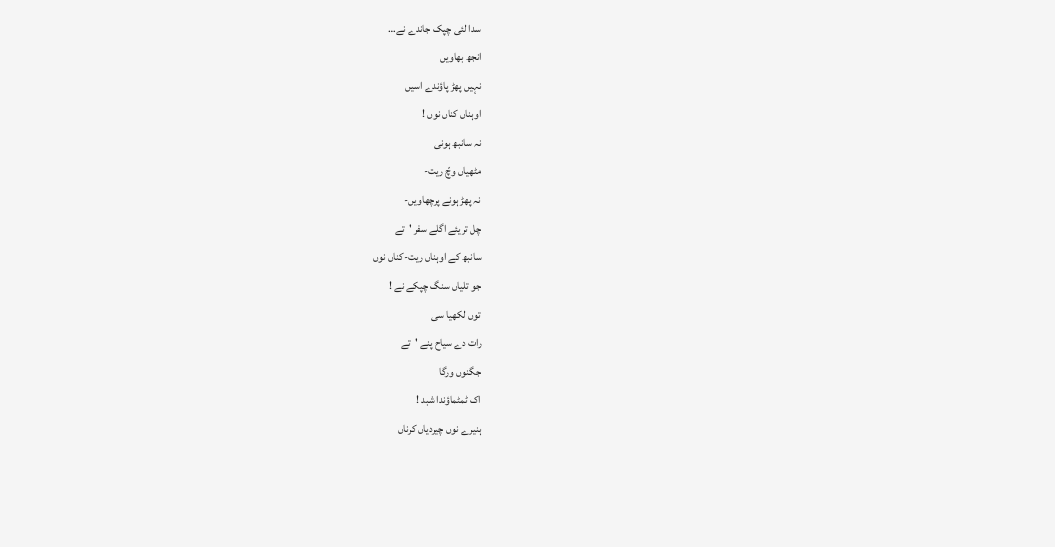سدا لئی چپک جاندے نے…
انجھ بھاویں
نہیں پھڑ پاؤندے اسیں
اوہناں کناں نوں !
نہ سانبھ ہونی
مٹھیاں وچّ ریت-
نہ پھڑ ہونے پرچھاویں-
چل تریئے اگلے سفر 'تے
سانبھ کے اوہناں ریت-کناں نوں
جو تلیاں سنگ چپکے نے !
توں لکھیا سی
رات دے سیاح پنے 'تے
جگنوں ورگا
اک ٹمٹماؤندا شبد !
ہنیرے نوں چیردیاں کرناں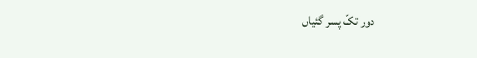دور تکّ پسر گئیاں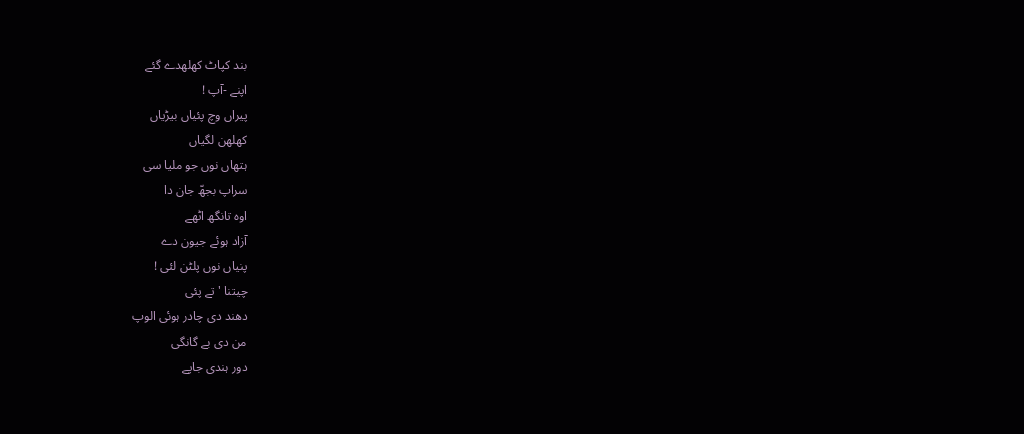بند کپاٹ کھلھدے گئے
اپنے -آپ !
پیراں وچ پئیاں بیڑیاں
کھلھن لگیاں
ہتھاں نوں جو ملیا سی
سراپ بجھّ جان دا
اوہ تانگھ اٹھے
آزاد ہوئے جیون دے
پنیاں نوں پلٹن لئی !
چیتنا 'تے پئی
دھند دی چادر ہوئی الوپ
من دی بے گانگی
دور ہندی جاپے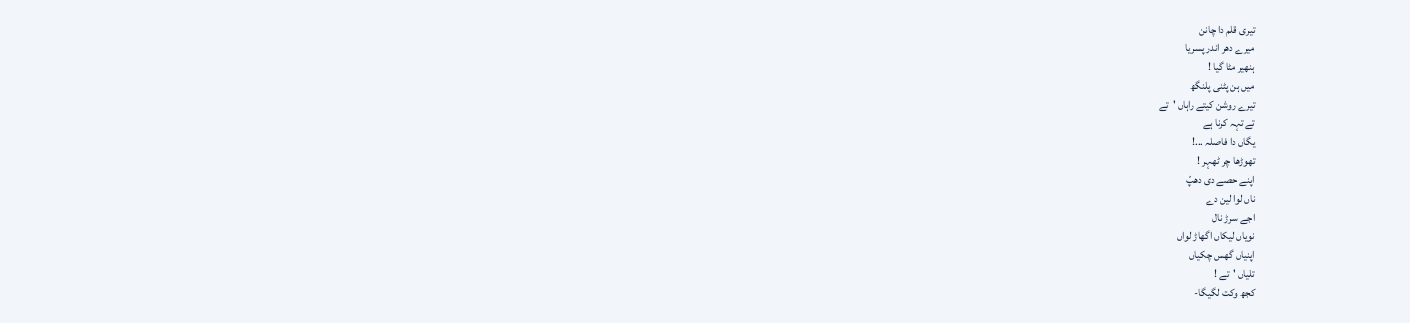تیری قلم دا چانن
میرے دھر اندر پسریا
ہنھیر مٹا گیا !
میں ہن پٹنی پلنگھ
تیرے روشن کیتے راہاں 'تے
تے تہہ کرنا ہے
یگاں دا فاصلہ ...!
تھوڑھا چر ٹھہر !
اپنے حصے دی دھپّ
ناں لوا لین دے
اجے سرڑ نال
نویاں لیکاں اگھاڑ لواں
اپنیاں گھس چکیاں
تلیاں 'تے !
کجھ وکت لگیگا-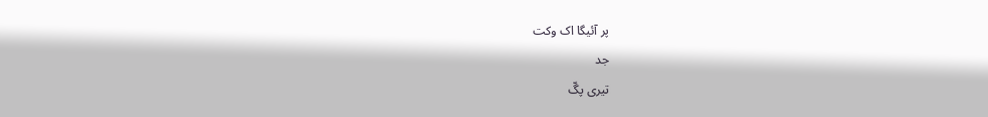پر آئیگا اک وکت
جد
تیری پگّ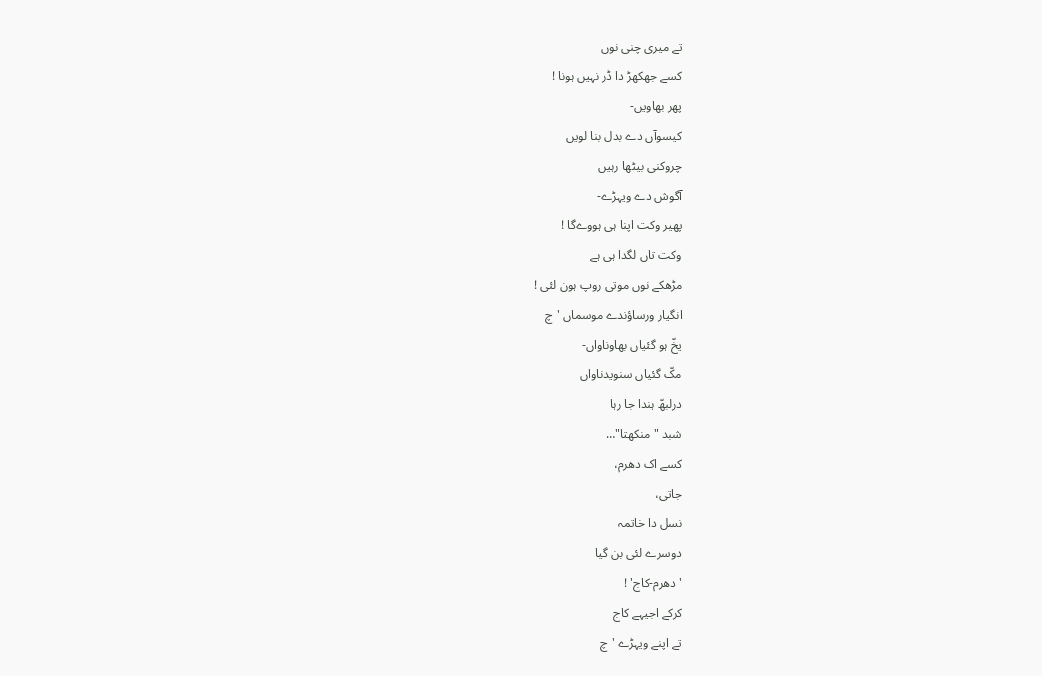تے میری چنی نوں
کسے جھکھڑ دا ڈر نہیں ہونا !
پھر بھاویں-
کیسوآں دے بدل بنا لویں
چروکنی بیٹھا رہیں
آگوش دے ویہڑے-
پھیر وکت اپنا ہی ہووےگا !
وکت تاں لگدا ہی ہے
مڑھکے نوں موتی روپ ہون لئی !
انگیار ورساؤندے موسماں 'چ
یخّ ہو گئیاں بھاوناواں-
مکّ گئیاں سنویدناواں
درلبھّ ہندا جا رہا
شبد "منکھتا"…
کسے اک دھرم،
جاتی،
نسل دا خاتمہ
دوسرے لئی بن گیا
'دھرم-کاج' !
کرکے اجیہے کاج
تے اپنے ویہڑے 'چ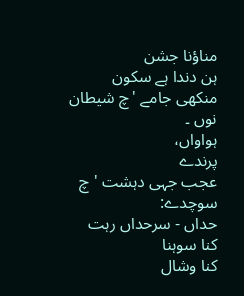مناؤنا جشن
ہن دندا ہے سکون
منکھی جامے 'چ شیطان نوں ۔
ہواواں،
پرندے
عجب جہی دہشت ' چ
سوچدے:
حداں - سرحداں رہت
کنا سوہنا
کنا وشال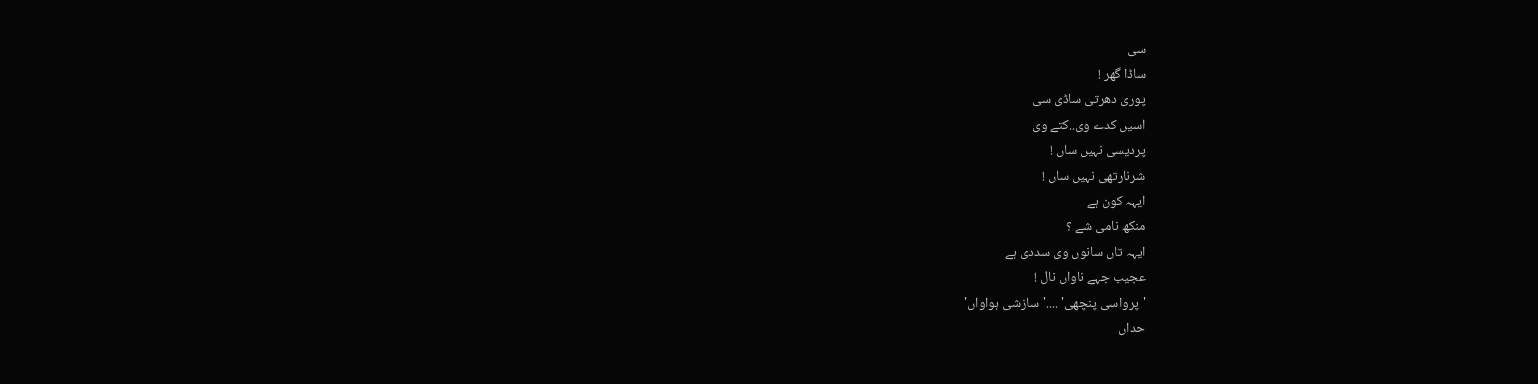سی
ساڈا گھر !
پوری دھرتی ساڈی سی
اسیں کدے وی..کتے وی
پردیسی نہیں ساں !
شرنارتھی نہیں ساں !
ایہہ کون ہے
منکھ نامی شے ؟
ایہہ تاں سانوں وی سددی ہے
عجیب جہے ناواں نال !
'پرواسی پنچھی' ....'سازشی ہواواں'
حداں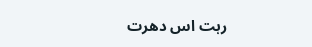رہت اس دھرت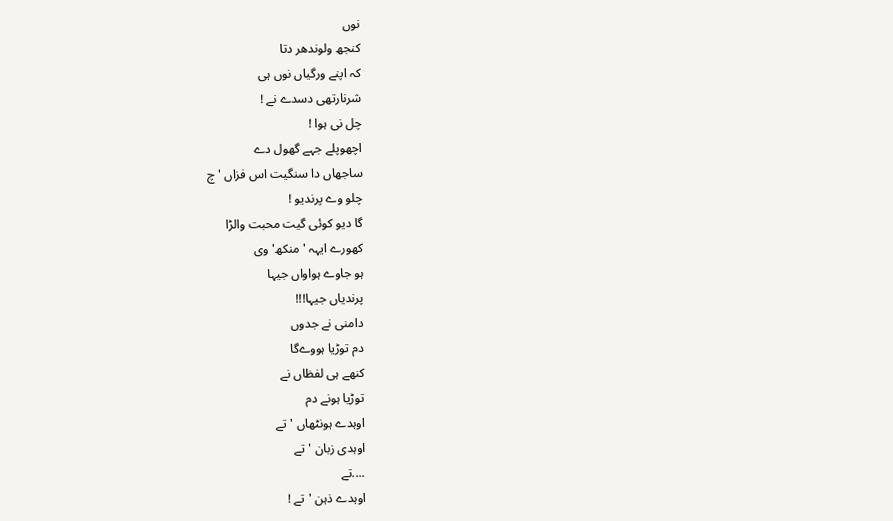نوں
کنجھ ولوندھر دتا
کہ اپنے ورگیاں نوں ہی
شرنارتھی دسدے نے !
چل نی ہوا !
اچھوپلے جہے گھول دے
ساجھاں دا سنگیت اس فزاں 'چ
چلو وے پرندیو !
گا دیو کوئی گیت محبت والڑا
کھورے ایہہ 'منکھ' وی
ہو جاوے ہواواں جیہا
پرندیاں جیہا!!!
دامنی نے جدوں
دم توڑیا ہووےگا
کنھے ہی لفظاں نے
توڑیا ہونے دم
اوہدے ہونٹھاں 'تے
اوہدی زبان 'تے
....تے
اوہدے ذہن 'تے !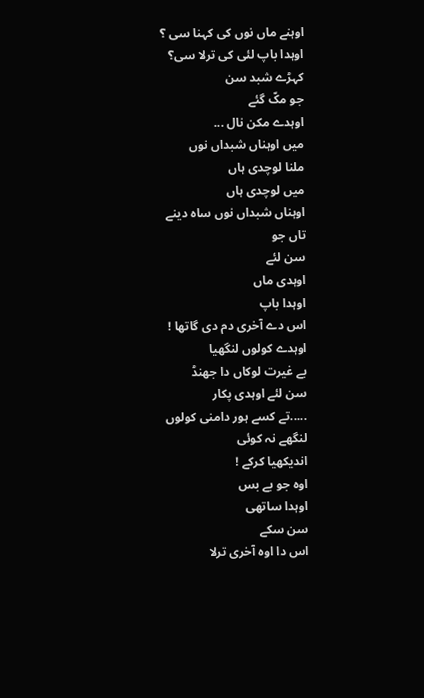اوہنے ماں نوں کی کہنا سی ؟
اوہدا باپ لئی کی ترلا سی؟
کہڑے شبد سن
جو مکّ گئے
اوہدے مکن نال ...
میں اوہناں شبداں نوں
ملنا لوچدی ہاں
میں لوچدی ہاں
اوہناں شبداں نوں ساہ دینے
تاں جو
سن لئے
اوہدی ماں
اوہدا باپ
اس دے آخری دم دی گاتھا !
اوہدے کولوں لنگھیا
بے غیرت لوکاں دا جھنڈ
سن لئے اوہدی پکار
.....تے کسے ہور دامنی کولوں
لنگھے نہ کوئی
اندیکھیا کرکے !
اوہ جو بے بس
اوہدا ساتھی
سن سکے
اس دا اوہ آخری ترلا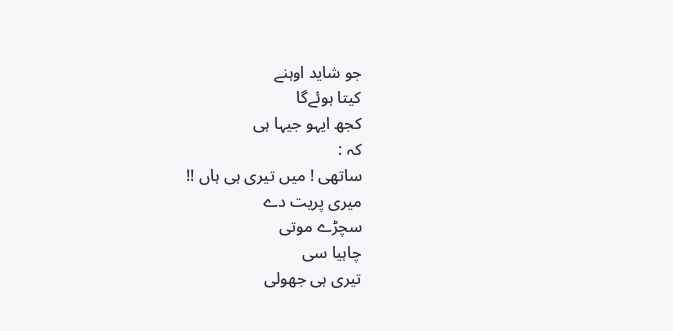جو شاید اوہنے
کیتا ہوئےگا
کجھ ایہو جیہا ہی
کہ :
ساتھی ! میں تیری ہی ہاں !!
میری پریت دے
سچڑے موتی
چاہیا سی
تیری ہی جھولی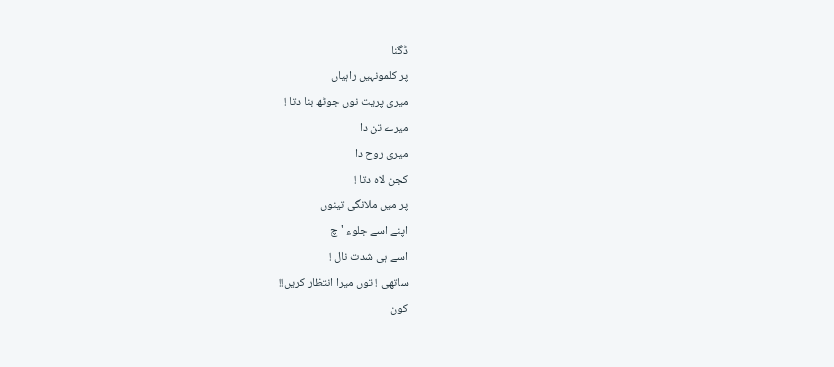ڈگنا
پر کلمونہیں راہیاں
میری پریت نوں جوٹھ بنا دتا !
میرے تن دا
میری روح دا
کجن لاہ دتا !
پر میں ملانگی تینوں
اپنے اسے جلوء 'چ
اسے ہی شدت نال !
ساتھی ! توں میرا انتظار کریں!!
کون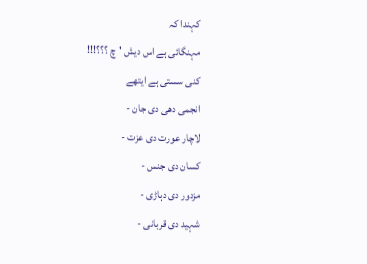کہندا کہ
مہنگائی ہے اس دیش 'چ ؟؟؟!!!
کنی سستی ہے ایتھے
انجمی دھی دی جان -
لاچار عورت دی عزت -
کسان دی جنس -
مزدور دی دہاڑی -
شہید دی قربانی -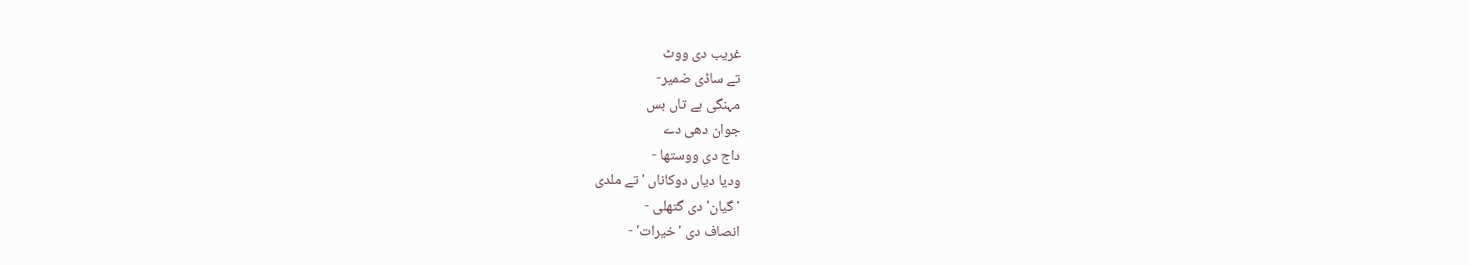غریب دی ووٹ
تے ساڈی ضمیر-
مہنگی ہے تاں بس
جوان دھی دے
داج دی ووستھا -
ودیا دیاں دوکاناں 'تے ملدی
'گیان' دی گتھلی -
انصاف دی 'خیرات' -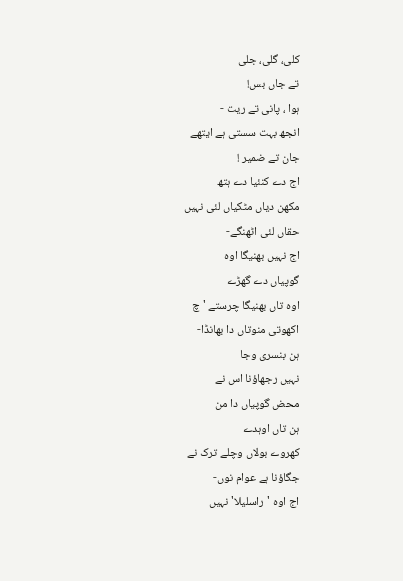کلی، گلی، جلی
تے جاں بس!
ہوا ، پانی تے ریت -
انجھ بہت سستی ہے ایتھے
جان تے ضمیر !
اج دے کنئیا دے ہتھ
مکھن دیاں مٹکیاں لئی نہیں
حقاں لئی اٹھنگے-
اج نہیں بھنیگا اوہ
گوپیاں دے گھڑے
اوہ تاں بھنیگا چرستے 'چ
اکھوتی منوتاں دا بھانڈا-
ہن بنسری وجا
نہیں رجھاؤنا اس نے
محض گوپیاں دا من
ہن تاں اوہدے
کھروے بولاں وچلے ترک نے
جگاؤنا ہے عوام نوں-
اج اوہ 'راسلیلا' نہیں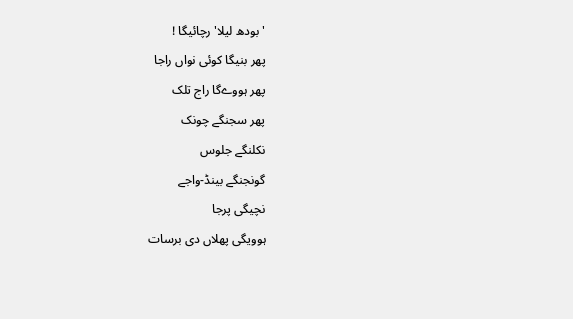'بودھ لیلا' رچائیگا !
پھر بنیگا کوئی نواں راجا
پھر ہووےگا راج تلک
پھر سجنگے چونک
نکلنگے جلوس
گونجنگے بینڈ-واجے
نچیگی پرجا
ہوویگی پھلاں دی برسات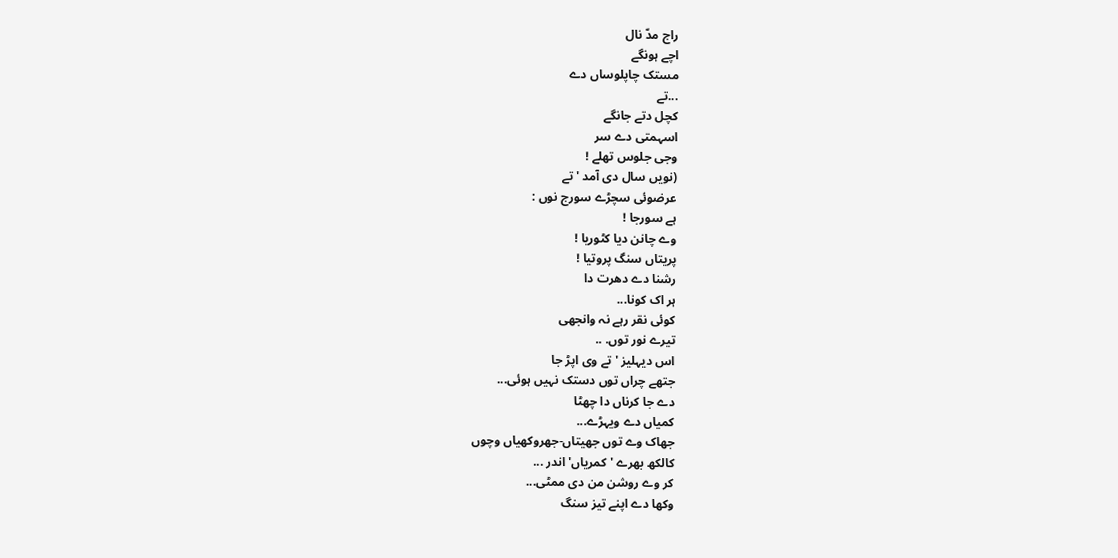راج مدّ نال
اچے ہونگے
مستک چاپلوساں دے
...تے
کچل دتے جانگے
اسہمتی دے سر
وجی جلوس تھلے !
(نویں سال دی آمد 'تے
عرضوئی سچڑے سورج نوں :
ہے سورجا !
وے چانن دیا کٹوریا !
پریتاں سنگ پروتیا !
رشنا دے دھرت دا
ہر اک کونا...
کوئی نقر رہے نہ وانجھی
تیرے نور توں. ..
اس دیہلیز 'تے وی اپڑ جا
جتھے چراں توں دستک نہیں ہوئی...
دے جا کرناں دا چھٹا
کمیاں دے ویہڑے...
جھاک وے توں جھیتاں-جھروکھیاں وچوں
کالکھ بھرے 'کمریاں' اندر ...
کر وے روشن من دی ممٹی...
وکھا دے اپنے تیز سنگ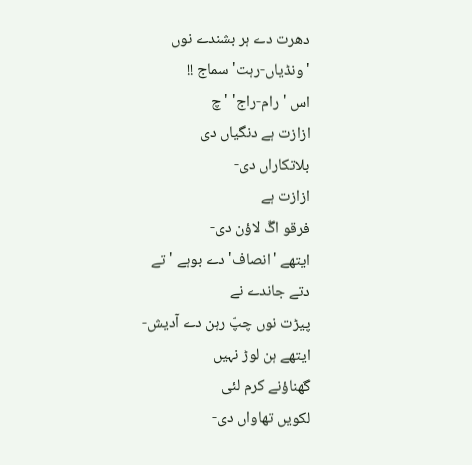دھرت دے ہر بشندے نوں
'ونڈیاں-رہت' سماج !!
اس 'رام-راج' 'چ
ازازت ہے دنگیاں دی
بلاتکاراں دی-
ازازت ہے
فرقو اگّ لاؤن دی-
ایتھے 'انصاف' دے بوہے 'تے
دتے جاندے نے
پیڑت نوں چپّ رہن دے آدیش-
ایتھے ہن لوڑ نہیں
گھناؤنے کرم لئی
لکویں تھاواں دی-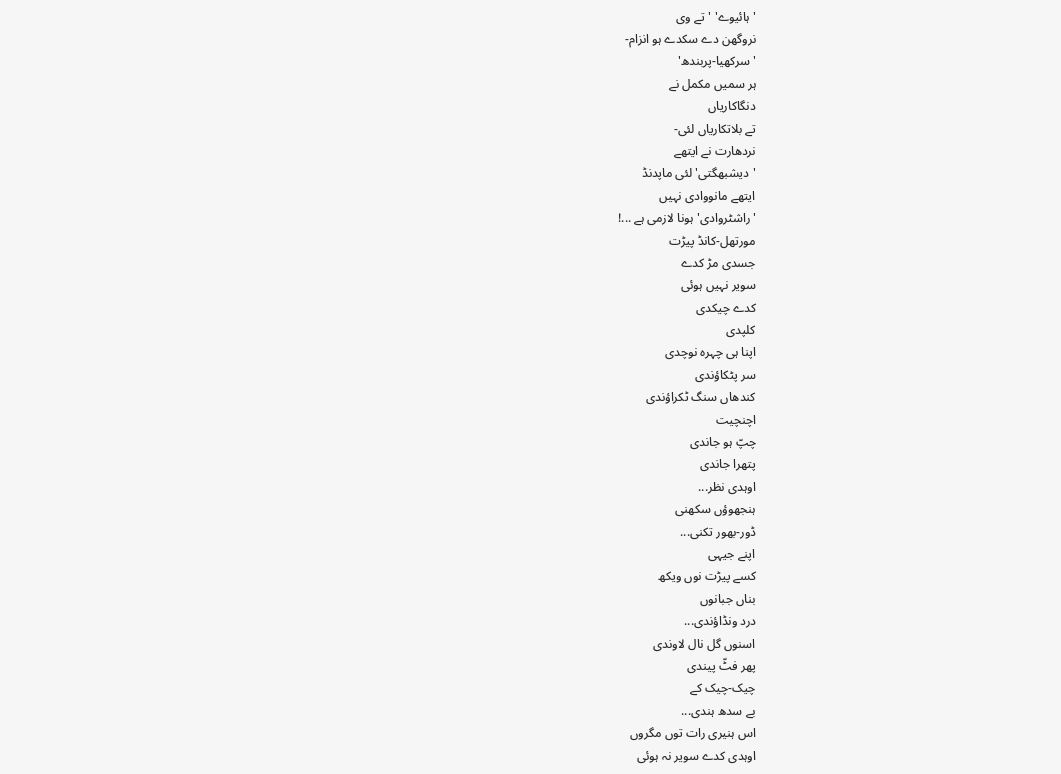'ہائیوے' 'تے وی
نروگھن دے سکدے ہو انزام-
'سرکھیا-پربندھ'
ہر سمیں مکمل نے
دنگاکاریاں
تے بلاتکاریاں لئی-
نردھارت نے ایتھے
'دیشبھگتی' لئی ماپدنڈ
ایتھے مانووادی نہیں
'راشٹروادی' ہونا لازمی ہے ...!
مورتھل-کانڈ پیڑت
جسدی مڑ کدے
سویر نہیں ہوئی
کدے چیکدی
کلپدی
اپنا ہی چہرہ نوچدی
سر پٹکاؤندی
کندھاں سنگ ٹکراؤندی
اچنچیت
چپّ ہو جاندی
پتھرا جاندی
اوہدی نظر...
ہنجھوؤں سکھنی
ڈور-بھور تکنی...
اپنے جیہی
کسے پیڑت نوں ویکھ
بناں جبانوں
درد ونڈاؤندی...
اسنوں گل نال لاوندی
پھر فٹّ پیندی
چیک-چیک کے
بے سدھ ہندی...
اس ہنیری رات توں مگروں
اوہدی کدے سویر نہ ہوئی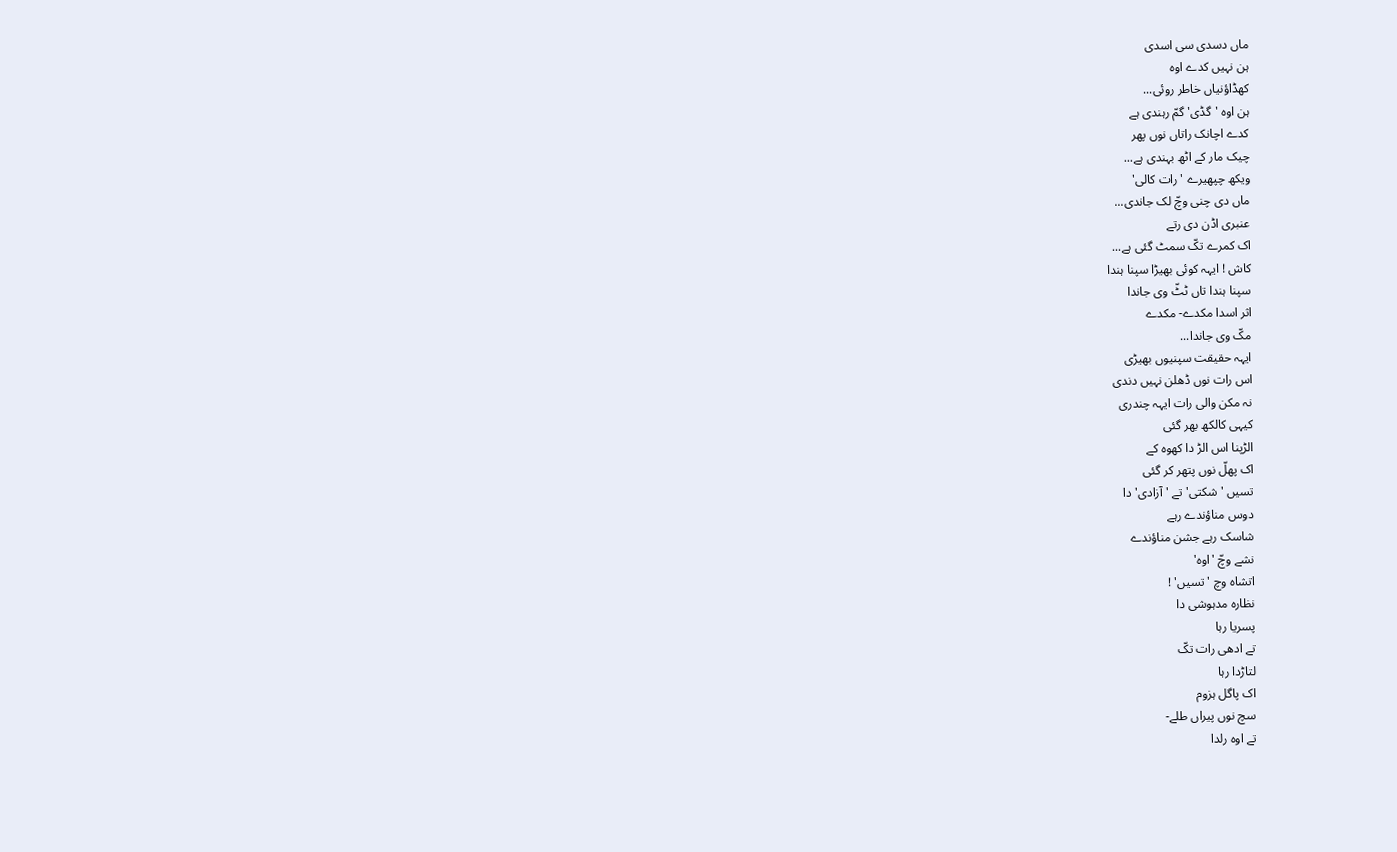ماں دسدی سی اسدی
ہن نہیں کدے اوہ
کھڈاؤنیاں خاطر روئی...
ہن اوہ 'گڈی' گمّ رہندی ہے
کدے اچانک راتاں نوں پھر
چیک مار کے اٹھ بہندی ہے...
ویکھ چپھیرے 'رات کالی'
ماں دی چنی وچّ لک جاندی...
عنبری اڈن دی رتے
اک کمرے تکّ سمٹ گئی ہے...
کاش ! ایہہ کوئی بھیڑا سپنا ہندا
سپنا ہندا تاں ٹٹّ وی جاندا
اثر اسدا مکدے- مکدے
مکّ وی جاندا...
ایہہ حقیقت سپنیوں بھیڑی
اس رات نوں ڈھلن نہیں دندی
نہ مکن والی رات ایہہ چندری
کیہی کالکھ بھر گئی
الڑپنا اس الڑ دا کھوہ کے
اک پھلّ نوں پتھر کر گئی
تسیں 'شکتی' تے 'آزادی' دا
دوس مناؤندے رہے
شاسک رہے جشن مناؤندے
نشے وچّ 'اوہ'
اتشاہ وچ 'تسیں' !
نظارہ مدہوشی دا
پسریا رہا
تے ادھی رات تکّ
لتاڑدا رہا
اک پاگل ہزوم
سچ نوں پیراں طلے-
تے اوہ رلدا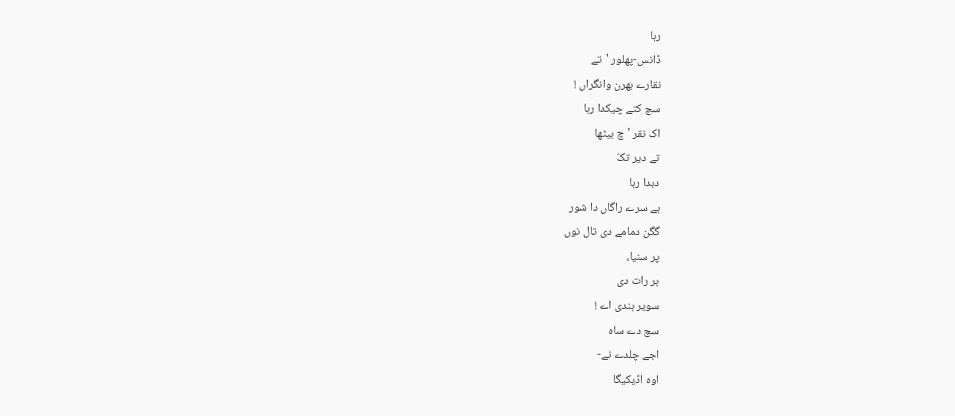رہا
ڈانس-پھلور 'تے
نقارے بھرن وانگراں !
سچ کتے چیکدا رہا
اک نقر 'چ بیٹھا
تے دیر تکّ
دبدا رہا
بے سرے راگاں دا شور
گگن دمامے دی تال نوں
پر سنیا،
ہر رات دی
سویر ہندی اے !
سچ دے ساہ
اجے چلدے نے-
اوہ اڈیکیگا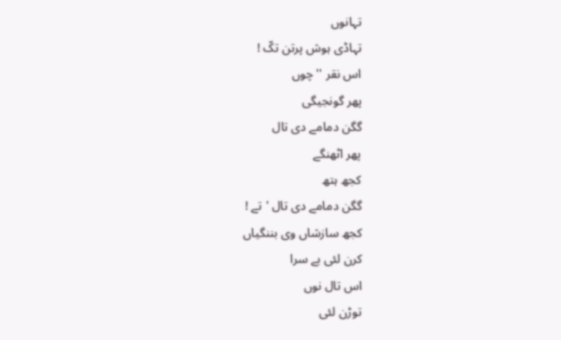تہانوں
تہاڈی ہوش پرتن تکّ !
اس نقر ''چوں
پھر گونجیگی
گگن دمامے دی تال
پھر اٹھنگے
کجھ ہتھ
گگن دمامے دی تال 'تے !
کجھ سازشاں وی بننگیاں
کرن لئی بے سرا
اس تال نوں
توڑن لئی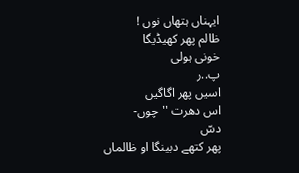ایہناں ہتھاں نوں !
ظالم پھر کھیڈیگا
خونی ہولی
پ..ر
اسیں پھر اگاگیں
اس دھرت ''چوں-
دسّ
پھر کتھے دبینگا او ظالماں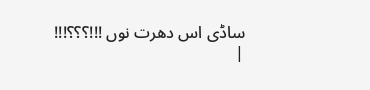ساڈی اس دھرت نوں !!!؟؟؟!!!
|